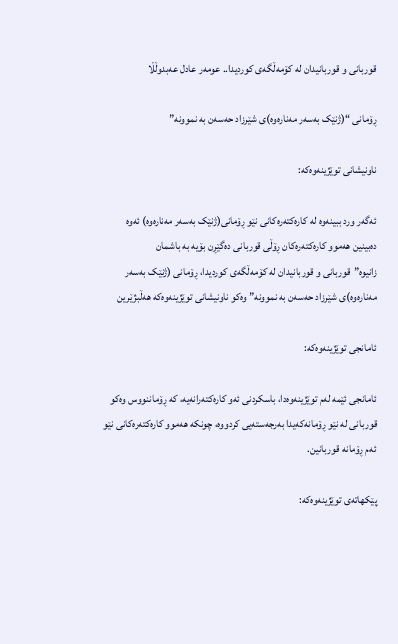قوربانی و قوربانیدان لە کۆمەڵگەی کوردیدا.. عومەر عادل عەبدوڵڵا

ڕۆمانی “(ژنێک بەسەر مەنارەوە)ی شێرزاد حەسەن بە نموونە”

ناونیشانی توێژینەوەکە:

ئەگەر ورد ببینەوە لە کارەکتەرەکانی نێو ڕۆمانی(ژنێک بەسەر مەنارەوە) ئەوە دەبینین هەموو کارەکتەرەکان ڕۆڵی قوربانی دەگێڕن بۆیە بە باشمان زانیوە”قوربانی و قوربانیدان لە کۆمەڵگەی کوردیدا، ڕۆمانی (ژنێک بەسەر مەنارەوە)ی شێرزاد حەسەن بە نموونە” وەکو ناونیشانی توێژینەوەکە هەڵبژێرین

ئامانجی توێژینەوەکە:

ئامانجی ئێمە لەم توێژینەوەدا، باسکردنی ئەو کارەکتەرانەیە، کە ڕۆماننووس وەکو قوربانی لە نێو ڕۆمانەکەیدا بەرجەستەیی کردووە، چونکە هەموو کارەکتەرەکانی نێو ئەم ڕۆمانە قوربانین.

پێکهاتەی توێژینەوەکە: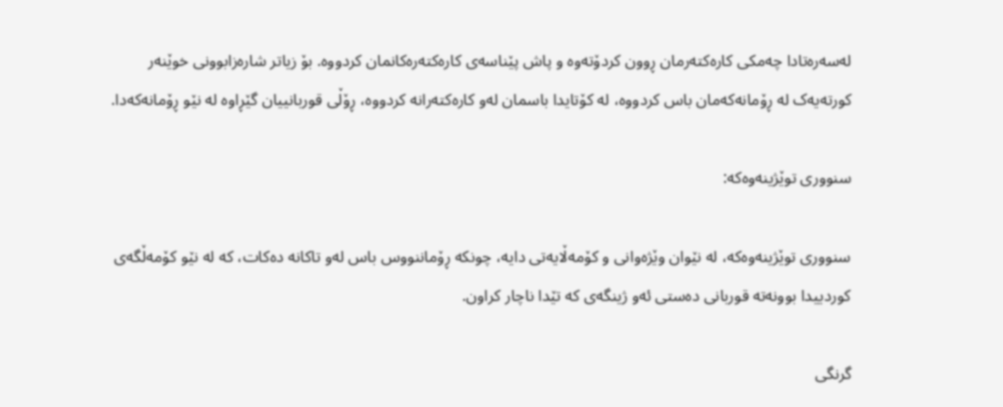لەسەرەتادا چەمکی کارەکتەرمان ڕوون کردۆتەوە و پاش پێناسەی کارەکتەرەکانمان کردووە. بۆ زیاتر شارەزابوونی خوێنەر کورتەیەک لە ڕۆمانەکەمان باس کردووە، لە کۆتایدا باسمان لەو کارەکتەرانە کردووە، ڕۆڵی قوربانییان گێڕاوە لە نێو ڕۆمانەکەدا.

سنووری توێژینەوەکە:

سنووری توێژینەوەکە، لە نێوان وێژەوانی و کۆمەڵایەتی دایە، چونکە ڕۆماننووس باس لەو تاکانە دەکات، کە لە نێو کۆمەڵگەی کوردییدا بوونەتە قوربانی دەستی ئەو ژینگەی کە تێدا ناچار کراون.

گرنگی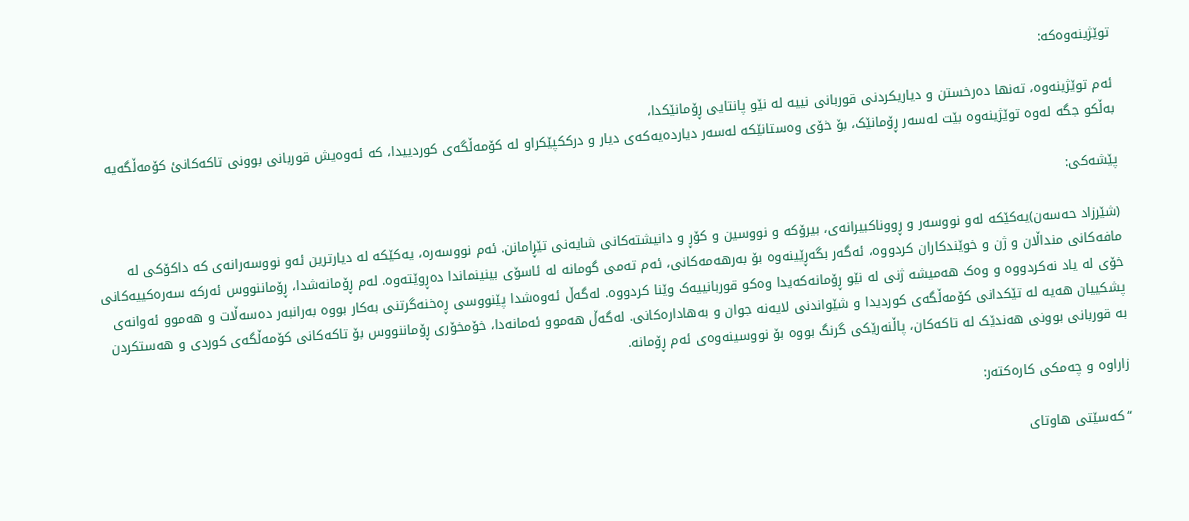توێژینەوەکە:

ئەم توێژینەوە، تەنها دەرخستن و دیاریکردنی قوربانی نییە لە نێو پانتایی ڕۆمانێکدا،
بەڵکو جگە لەوە توێژینەوە بێت لەسەر ڕۆمانێک، بۆ خۆی وەستانێکە لەسەر دیاردەیەکەی دیار و درککپێکراو لە کۆمەڵگەی کوردییدا، کە ئەوەیش قوربانی بوونی تاکەکانئ کۆمەڵگەیە

پێشەکی:

(شێرزاد حەسەن)یەکێکە لەو نووسەر و ڕووناکبیرانەی، بیرۆکە و نووسین و کۆڕ و دانیشتەکانی شایەنی تێڕامانن. ئەم نووسەرە، یەکێکە لە دیارترین ئەو نووسەرانەی کە داکۆکی لە مافەکانی منداڵان و ژن و خوێندکاران کردووە، ئەگەر بگەڕێینەوە بۆ بەرهەمەکانی، ئەم تەمی گومانە لە ئاسۆی بینینماندا دەڕوێتەوە. لەم ڕۆمانەشدا، ڕۆماننووس ئەرکە سەرەکییەکانی خۆی لە یاد نەکردووە و وەک هەمیشە ژنی لە نێو ڕۆمانەکەیدا وەکو قوربانییەک وێنا کردووە. لەگەڵ ئەوەشدا پێنووسی ڕەخنەگرتنی بەکار بووە بەرانبەر دەسەڵات و هەموو ئەوانەی پشکییان هەیە لە تێکدانی کۆمەڵگەی کوردیدا و شێواندنی لایەنە جوان و بەهادارەکانی. لەگەڵ هەموو ئەمانەدا، خۆمخۆری ڕۆماننووس بۆ تاکەکانی کۆمەڵگەی کوردی و هەستکردن بە قوربانی بوونی هەندێک لە تاکەکان، پاڵنەرێکی گرنگ بووە بۆ نووسینەوەی ئەم ڕۆمانە.

زاراوە و چەمکی کارەکتەر:

“کەسێتی هاوتای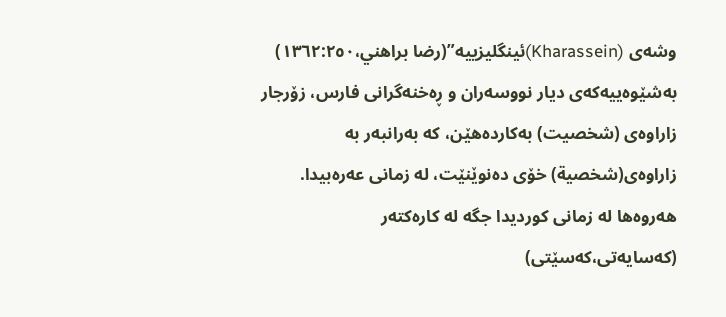وشەی (Kharassein)ئینگلیزییە”(رضا براهني،١٣٦٢:٢٥٠) بەشێوەییەکەی دیار نووسەران و ڕەخنەگرانی فارس، زۆرجار زاراوەی (شخصيت) بەکاردەهێن، کە بەرانبەر بە زاراوەی(شخصية) خۆی دەنوێنێت، لە زمانی عەرەبیدا. هەروەها لە زمانی کوردیدا جگە لە کارەکتەر (کەسایەتی،کەسێتی)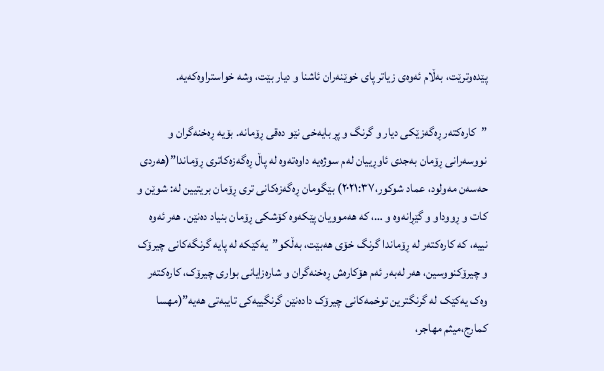پێدەوترێت، بەڵام ئەوەی زیاتر پای خوێنەران ئاشنا و دیار بێت، وشە خواستراوەکەیە.

”کارەکتەر ڕەگەزێکی دیار و گرنگ و پڕ بایەخی نێو دەقی ڕۆمانە. بۆیە ڕەخنەگران و نووسەرانی ڕۆمان بەجدی ئاوڕییان لەم سوژەیە داوەتەوە لە پاڵ ڕەگەزەکاتری ڕۆماندا”(هەردی حەسەن مەولود، عماد شوکور،٢٠٢١:٣٧) بێگومان ڕەگەزەکانی تری ڕۆمان بریتیین لە: شوێن و کات و ڕووداو و گێڕانەوە و …، کە هەموویان پێکەوە کۆشکی ڕۆمان بنیاد دەنێن. هەر ئەوە نییە، کە کارەکتەر لە ڕۆماندا گرنگ خۆی هەبێت، بەڵکو”یەکێکە لە پایە گرنگەکانی چیرۆک و چیرۆکنووسین، هەر لەبەر ئەم هۆکارەش ڕەخنەگران و شارەزایانی بواری چیرۆک، کارەکتەر وەک یەکێک لە گرنگترین توخمەکانی چیرۆک دادەنێن گرنگییەکی تایبەتی هەیە”(مهسا کمارج،ميثم مهاجر،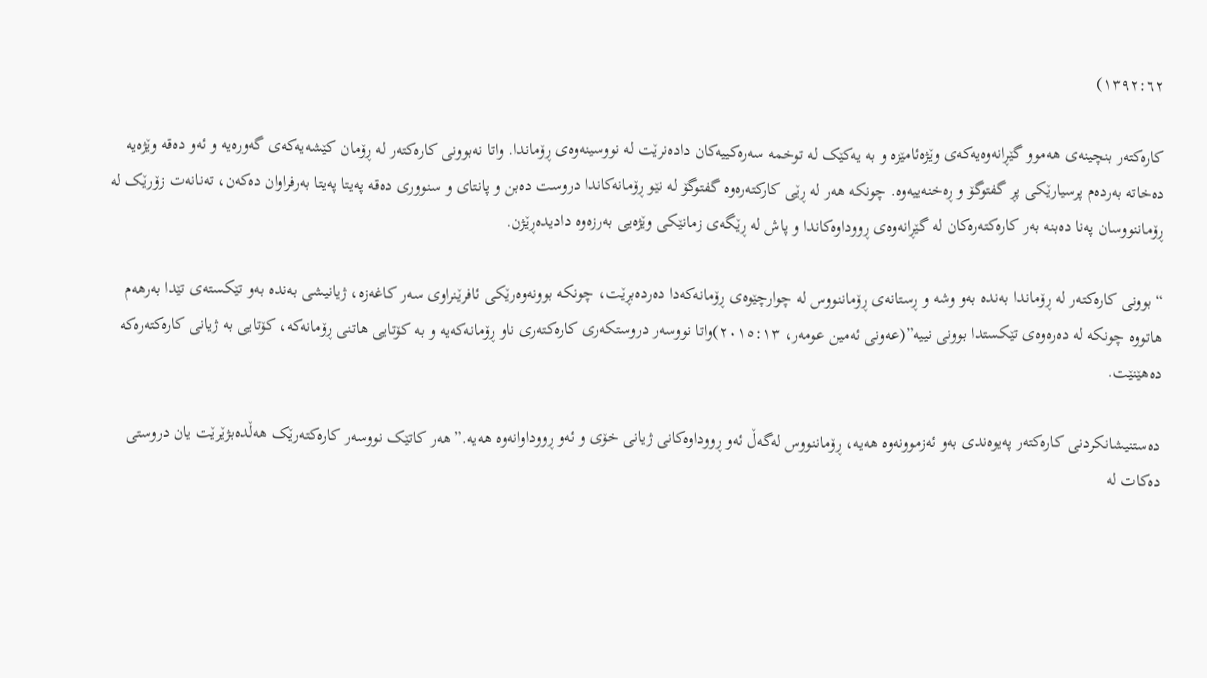١٣٩٢:٦٢)

کارەکتەر بنچینەی هەموو گێڕانەوەیەکەی وێژەئامێزە و بە یەکێک لە توخمە سەرەکییەکان دادەنرێت لە نووسینەوەی ڕۆماندا. واتا نەبوونی کارەکتەر لە ڕۆمان کێشەیەکەی گەورەیە و ئەو دەقە وێژەیە دەخاتە بەردەم پرسیارێکی پڕ گفتوگۆ و ڕەخنەییەوە. چونکە هەر لە ڕێی کارکتەرەوە گفتوگۆ لە نێو ڕۆمانەکاندا دروست دەبن و پانتای و سنووری دەقە پەیتا پەیتا بەرفراوان دەکەن، تەنانەت زۆرێک لە ڕۆماننووسان پەنا دەبنە بەر کارەکتەرەکان لە گێڕانەوەی ڕووداوەکاندا و پاش لە ڕێگەی زمانێکی وێژەیی بەرزەوە دادیدەڕێژن.

“بوونی کارەکتەر لە ڕۆماندا بەندە بەو وشە و ڕستانەی ڕۆماننووس لە چوارچێوەی ڕۆمانەکەدا دەردەبڕێت، چونکە بوونەوەرێکی ئافرێنراوی سەر کاغەزە، ژیانیشی بەندە بەو تێکستەی تێدا بەرهەم هاتووە چونکە لە دەرەوەی تێکستدا بوونی نییە”(عەونی ئەمین عومەر، ٢٠١٥:١٣)واتا نووسەر دروستکەری کارەکتەری ناو ڕۆمانەکەیە و بە کۆتایی هاتنی ڕۆمانەکە، کۆتایی بە ژیانی کارەکتەرەکە دەهێنێت.

دەستنیشانکردنی کارەکتەر پەیوەندی بەو ئەزموونەوە هەیە، ڕۆماننووس لەگەڵ ئەو ڕووداوەکانی ژیانی خۆی و ئەو ڕووداوانەوە هەیە.”هەر کاتێک نووسەر کارەکتەرێک هەڵدەبژێرێت یان دروستی دەکات لە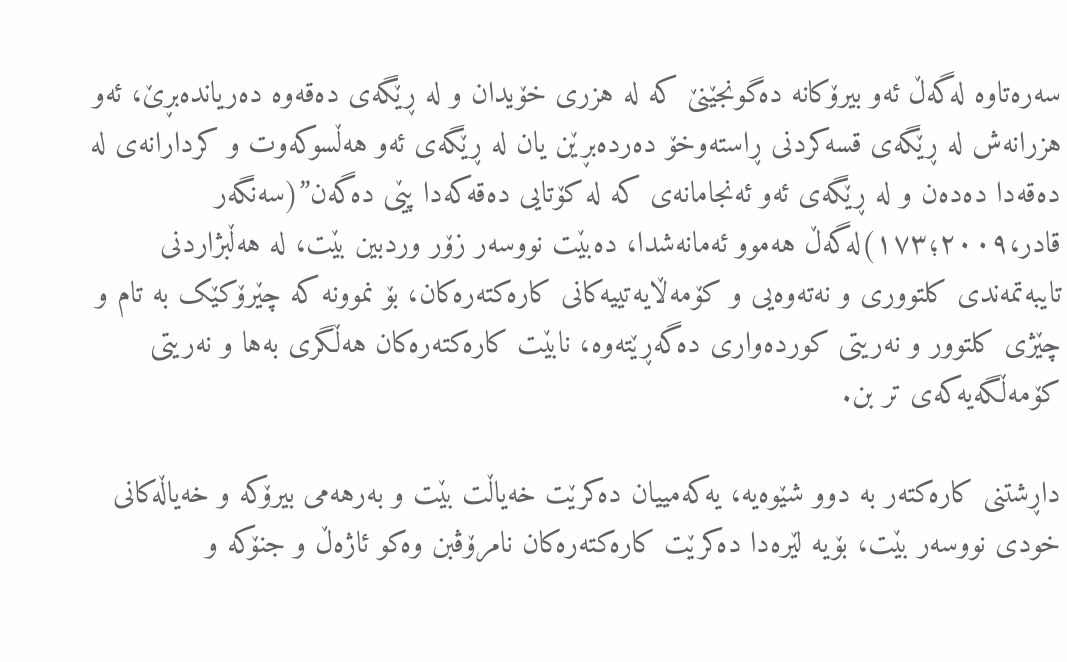سەرەتاوە لەگەڵ ئەو بیرۆکانە دەگونجێنێ کە لە هزری خۆیدان و لە ڕێگەی دەقەوە دەریاندەبڕێ، ئەو هزرانەش لە ڕێگەی قسەکردنی ڕاستەوخۆ دەردەبڕێن یان لە ڕێگەی ئەو هەڵسوکەوت و کردارانەی لە دەقەدا دەدەن و لە ڕێگەی ئەو ئەنجامانەی کە لە کۆتایی دەقەکەدا پێی دەگەن”(سەنگەر قادر،٢٠٠٩؛١٧٣)لەگەڵ هەموو ئەمانەشدا، دەبێت نووسەر زۆر وردبین بێت، لە هەڵبژاردنی تایبەتمەندی کلتووری و نەتەوەیی و کۆمەڵایەتییەکانی کارەکتەرەکان، بۆ نموونە کە چێرۆکێک بە تام و چێژی کلتوور و نەریتی کوردەواری دەگەڕێتەوە، نابێت کارەکتەرەکان هەڵگری بەها و نەریتی کۆمەڵگەیەکەی تر بن.

داڕشتنی کارەکتەر بە دوو شێوەیە، یەکەمییان دەکرێت خەیاڵت بێت و بەرهەمی بیرۆکە و خەیاڵەکانی خودی نووسەر بێت، بۆیە لێرەدا دەکرێت کارەکتەرەکان نامرۆڤبن وەکو ئاژەڵ و جنۆکە و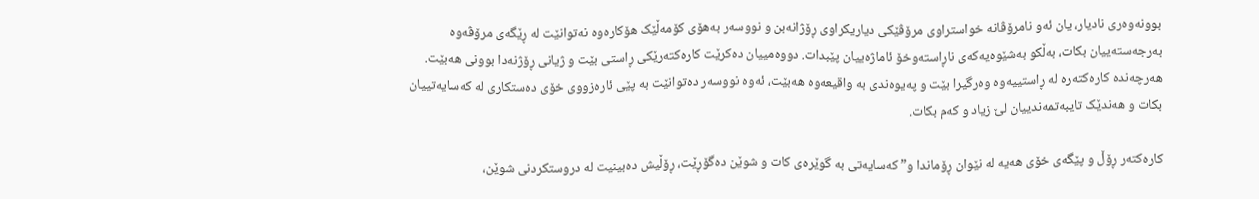بوونەوەری نادیار، یان ئەو نامرۆڤانە خواستراوی مرۆڤێکی دیاریکراوی ڕۆژانەبن و نووسەر بەهۆی کۆمەڵێک هۆکارەوە نەتوانێت لە ڕێگەی مرۆڤەوە بەرجەستەییان بکات، بەڵکو بەشێوەیەکەی ناڕاستەوخۆ ئاماژەییان پێبدات. دووەمییان دەکرێت کارەکتەرێکی ڕاستی بێت و ژیانی ڕۆژنەدا بوونی هەبێت. هەرچەندە کارەکتەرە لە ڕاستییەوە وەرگیرا بێت و پەیوەندی بە واقیعەوە هەبێت، ئەوە نووسەر دەتوانێت بە پێی ئارەزووی خۆی دەستکاری لە کەسایەتییان بکات و هەندێک تایبەتمەندییان لێ زیاد و کەم بکات.

کارەکتەر ڕۆڵ و پێگەی خۆی هەیە لە نێوان ڕۆماندا و” کەسایەتی بە گوێرەی کات و شوێن دەگۆڕێت، ڕۆڵیش دەبینیت لە دروستکردنی شوێن،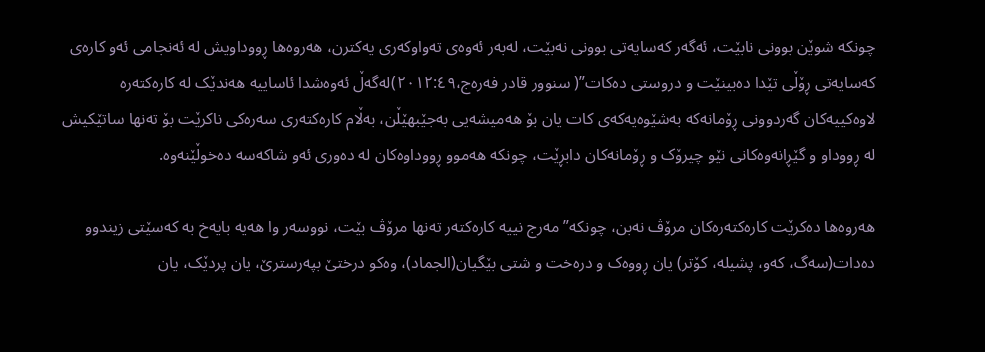چونکە شوێن بوونی نابێت، ئەگەر کەسایەتی بوونی نەبێت، لەبەر ئەوەی تەواوکەری یەکترن، هەروەها ڕووداویش لە ئەنجامی ئەو کارەی کەسایەتی ڕۆڵی تێدا دەبینێت و دروستی دەکات”( سنوور قادر فەرەج،٢٠١٢:٤٩)لەگەڵ ئەوەشدا ئاساییە هەندێک لە کارەکتەرە لاوەکییەکان گەردوونی ڕۆمانەکە بەشێوەیەکەی کات یان بۆ هەمیشەیی بەجێبهێڵن، بەڵام کارەکتەری سەرەکی ناکرێت بۆ تەنها ساتێکیش لە ڕووداو و گێڕانەوەکانی نێو چیرۆک و ڕۆمانەکان دابڕێت، چونکە هەموو ڕووداوەکان لە دەوری ئەو شاکەسە دەخوڵێنەوە.

هەروەها دەکرێت کارەکتەرەکان مرۆڤ نەبن، چونکە” مەرج نییە کارەکتەر تەنها مرۆڤ بێت، نووسەر وا هەیە بایەخ بە کەسێتی زیندوو دەدات(سەگ، کەو، پشیلە، کۆتر) یان ڕووەک و درەخت و شتی بێگیان(الجماد)، وەکو درختێ بپەرسترێ، یان پردێک، یان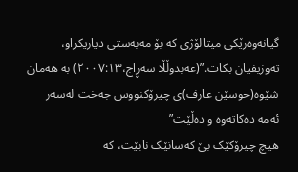گیانەوەرێکی میتالۆژی کە بۆ مەبەستی دیاریکراو، تەوزیفیان بکات.”(عەبدوڵڵا سەڕاج،٢٠٠٧:١٣) بە هەمان شێوە(حوسێن عارف)ی چیرۆکنووس جەخت لەسەر ئەمە دەکاتەوە و دەڵێت”
هیچ چیرۆکێک بێ کەسانێک نابێت، کە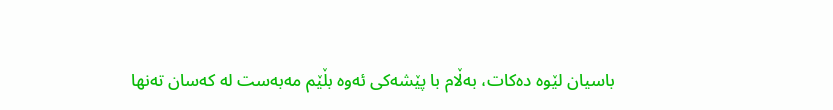باسیان لێوە دەکات، بەڵام با پێشەکی ئەوە بڵێم مەبەست لە کەسان تەنها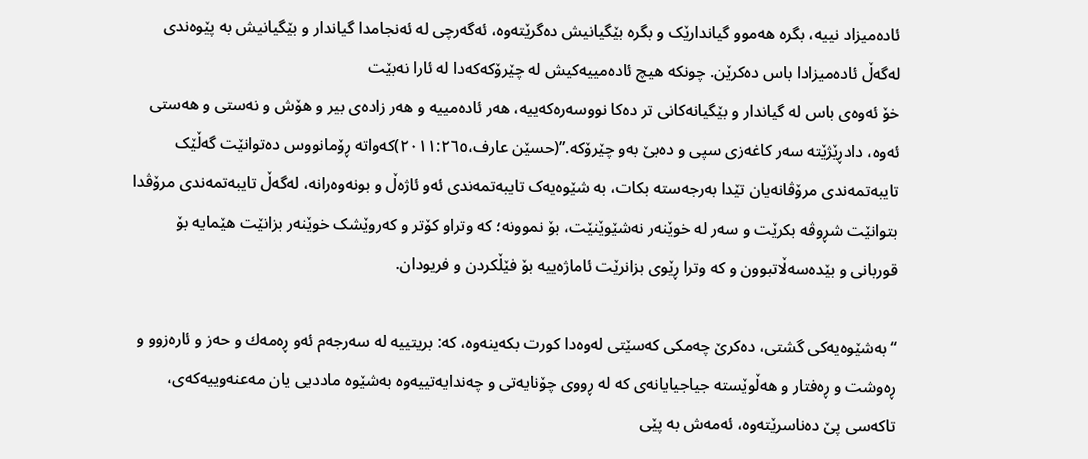ئادەمیزاد نییە، بگرە هەموو گیاندارێک و بگرە بێگیانیش دەگرێتەوە، ئەگەرچی لە ئەنجامدا گیاندار و بێگیانیش بە پێوەندی لەگەڵ ئادەمیزادا باس دەکرێن. چونکە هیچ ئادەمییەکیش لە چێرۆکەکەدا لە ئارا نەبێت
خۆ ئەوەی باس لە گیاندار و بێگیانەکانی تر دەکا نووسەرەکەییە، هەر ئادەمییە و هەر زادەی بیر و هۆش و نەستی و هەستی ئەوە، دادڕێژێتە سەر کاغەزی سپی و دەبێ بەو چێرۆکە.”(حسێن عارف،٢٠١١:٢٦٥)کەواتە ڕۆمانووس دەتوانێت گەڵێک تایبەتمەندی مرۆڤانەیان تێدا بەرجەستە بکات، بە شێوەیەک تایبەتمەندی ئەو ئاژەڵ و بونەوەرانە، لەگەڵ تایبەتمەندی مرۆڤدا بتوانێت شڕوڤە بکرێت و سەر لە خوێنەر نەشێوێنێت، بۆ نموونە؛ کە وتراو کۆتر و کەروێشک خوێنەر بزانێت هێمایە بۆ قوربانی و بێدەسەڵاتبوون و کە وترا ڕێوی بزانرێت ئاماژەییە بۆ فێڵکردن و فریودان.

“بەشێوەیەکی گشتی، دەکرێ چەمکی کەسێتی لەوەدا کورت بکەینەوە، کە: بریتییە لە سەرجەم ئەو ڕەمەك و حەز و ئارەزوو و ڕەوشت و ڕەفتار و هەڵوێستە جیاجیایانەی کە لە ڕووی چۆنایەتی و چەندایەتییەوە بەشێوە ماددیی یان مەعنەوییەکەی، تاکەسی پێ دەناسرێتەوە، ئەمەش بە پێی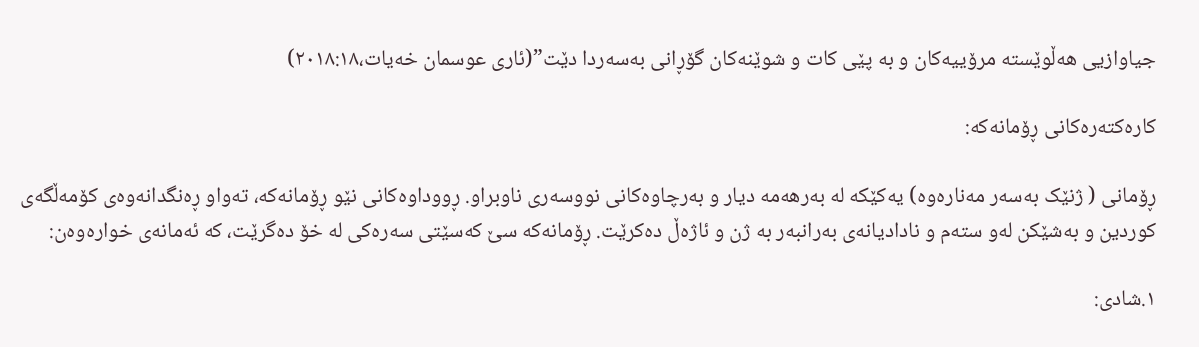جیاوازیی هەڵوێستە مرۆییەکان و بە پێی کات و شوێنەکان گۆڕانی بەسەردا دێت”(ئاری عوسمان خەیات،٢٠١٨:١٨)

کارەکتەرەکانی ڕۆمانەکە:

ڕۆمانی ( ژنێک بەسەر مەنارەوە) یەکێکە لە بەرهەمە دیار و بەرچاوەکانی نووسەری ناوبراو. ڕووداوەکانی نێو ڕۆمانەکە، تەواو ڕەنگدانەوەی کۆمەڵگەی کوردین و بەشێکن لەو ستەم و نادادیانەی بەرانبەر بە ژن و ئاژەڵ دەکرێت. ڕۆمانەکە سێ کەسێتی سەرەکی لە خۆ دەگرێت، کە ئەمانەی خوارەوەن:

١.شادی: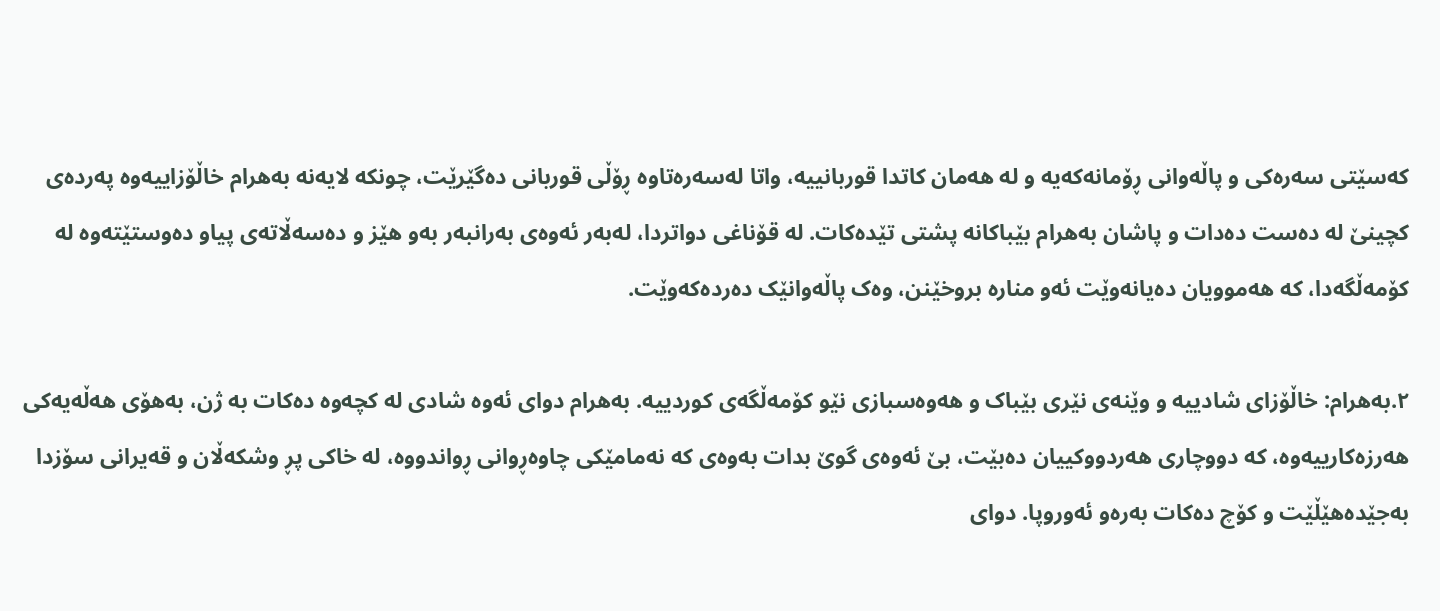کەسێتی سەرەکی و پاڵەوانی ڕۆمانەکەیە و لە هەمان کاتدا قوربانییە، واتا لەسەرەتاوە ڕۆڵی قوربانی دەگێرێت، چونکە لایەنە بەهرام خاڵۆزاییەوە پەردەی کچینێ لە دەست دەدات و پاشان بەهرام بێباکانە پشتی تێدەکات. لە قۆناغی دواتردا، لەبەر ئەوەی بەرانبەر بەو هێز و دەسەڵاتەی پیاو دەوستێتەوە لە کۆمەڵگەدا، کە هەموویان دەیانەوێت ئەو منارە بروخێنن، وەک پاڵەوانێک دەردەکەوێت.

٢.بەهرام: خاڵۆزای شادییە و وێنەی نێری بێباک و هەوەسبازی نێو کۆمەڵگەی کوردییە. بەهرام دوای ئەوە شادی لە کچەوە دەکات بە ژن، بەهۆی هەڵەیەکی هەرزەکارییەوە، کە دووچاری هەردووکییان دەبێت، بێ ئەوەی گوێ بدات بەوەی کە نەمامێکی چاوەڕوانی ڕواندووە، لە خاکی پڕ وشکەڵان و قەیرانی سۆزدا بەجێدەهێڵێت و کۆچ دەکات بەرەو ئەوروپا. دوای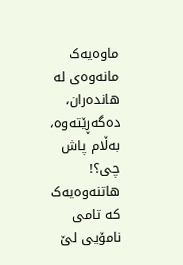ماوەیەک مانەوەی لە هاندەران، دەگەڕێتەوە، بەڵام پاش چی؟! هاتنەوەیەک کە تامی نامۆیی لێ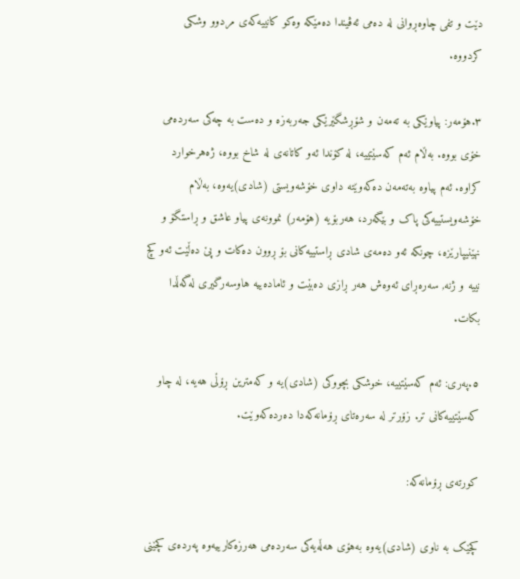دێت و تفی چاوەڕوانی لە دەمی ئەڤیندا دەمێکە وەکو کانییەکەی مردوو وشکی کردووە.

٣.هۆمەر: پیاوێکی بە تەمەن و شۆڕشگێرێکی جەربەزە و دەست بە چەکی سەردەمی خۆی بووە. بەڵام ئەم کەسێتییە، لە کۆندا ئەو کاتانەی لە شاخ بووە، ژەهرخوارد کراوە. ئەم پیاوە بەتەمەن دەکەوێتە داوی خۆشەویستی (شادی)یەوە، بەڵام خۆشەویستییەکی پاک و بێگەرد، هەربۆیە (هۆمەر) نموونەی پیاو عاشق و ڕاستگۆ و نهێنیپارێزە، چونکە ئەو دەمەی شادی ڕاستییەکانی بۆ ڕوون دەکات و پێ دەڵێت ئەو کچ نییە و ژنە, سەرەڕای ئەوەش هەر ڕازی دەبێت و ئامادەییە هاوسەرگیری لەگەڵدا بکات.

٥.پەری: ئەم کەسێتییە، خوشکی بچووکی (شادی)یە و کەمترین ڕۆڵی هەیە، لە چاو کەسێتییەکانی تر. زۆرتر لە سەرەتای ڕۆمانەکەدا دەردەکەوێت.

کورتەی ڕۆمانەکە:

کچێک بە ناوی (شادی)یەوە بەهۆی هەڵەیەکی سەردەمی هەرزەکارییەوە پەردەی کچێنی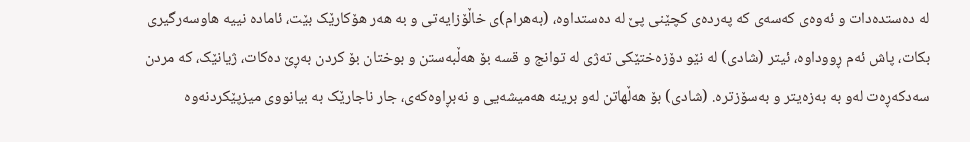لە دەستدەدات و ئەوەی کەسەی کە پەردەی کچێنی پێ لە دەستداوە، (بەهرام)ی خاڵۆزایەتی و بە هەر هۆکارێک بێت، ئامادە نییە هاوسەرگیری بکات، پاش ئەم ڕووداوە، ئیتر (شادی) لە نێو دۆزەختێکی تەژی لە توانج و قسە بۆ هەڵبەستن و بوختان بۆ کردن بەڕێ دەکات، ژیانێک، کە مردن سەدکەڕەت لەو بە بەزەیتر و بەسۆزترە. (شادی) بۆ هەڵهاتن لەو برینە هەمیشەیی و نەبڕاوەکەی، جار ناجارێک بە بیانووی میزپێکردنەوە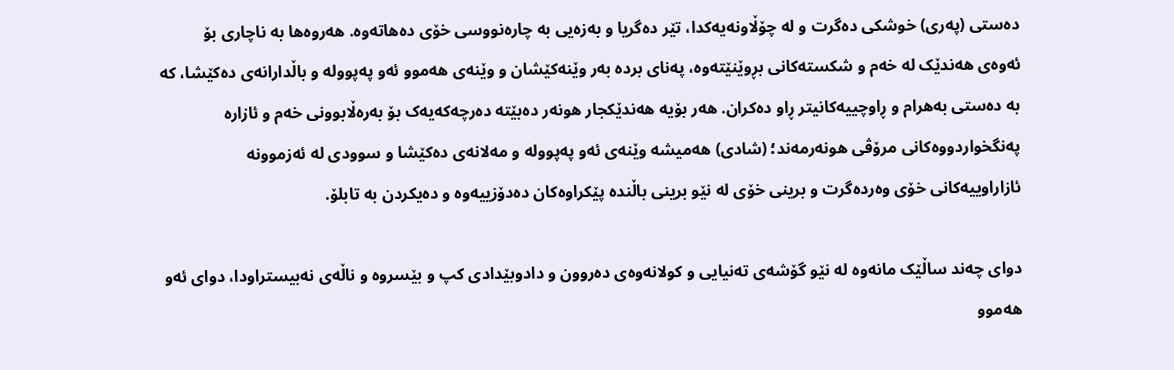دەستی (پەری) خوشکی دەگرت و لە چۆڵاونەیەکدا، تێر دەگریا و بەزەیی بە چارەنووسی خۆی دەهاتەوە. هەروەها بە ناچاری بۆ ئەوەی هەندێک لە خەم و شکستەکانی بڕوێنێتەوە، پەنای بردە بەر وێنەکێشان و وێنەی هەموو ئەو پەپوولە و باڵدارانەی دەکێشا، کە بە دەستی بەهرام و ڕاوچییەکانیتر ڕاو دەکران. هەر بۆیە هەندێکجار هونەر دەبێتە دەرچەکەیەک بۆ بەرەڵابوونی خەم و ئازارە پەنگخواردووەکانی مرۆڤی هونەرمەند؛ (شادی) هەمیشە وێنەی ئەو پەپوولە و مەلانەی دەکێشا و سوودی لە ئەزموونە ئازاراوییەکانی خۆی وەردەگرت و برینی خۆی لە نێو برینی باڵندە پێکراوەکان دەدۆزییەوە و دەیکردن بە تابلۆ.

دوای چەند ساڵێک مانەوە لە نێو گۆشەی تەنیایی و کولانەوەی دەروون و دادوبێدادی کپ و بێسروە و ناڵەی نەبیستراودا، دوای ئەو هەموو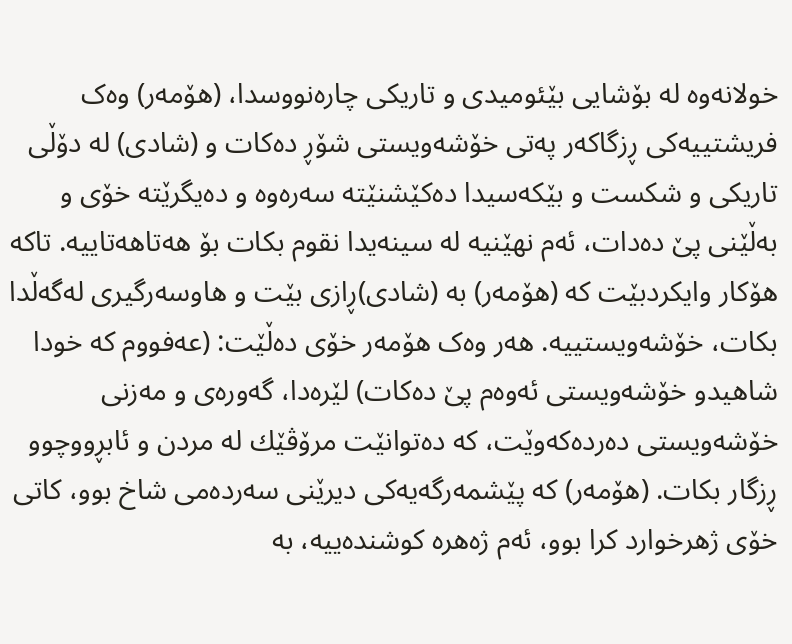خولانەوە لە بۆشایی بێئومیدی و تاریکی چارەنووسدا، (هۆمەر) وەک فریشتییەکی ڕزگاکەر پەتی خۆشەویستی شۆڕ دەکات و (شادی) لە دۆڵی تاریکی و شکست و بێکەسیدا دەکێشنێتە سەرەوە و دەیگرێتە خۆی و بەڵێنی پێ دەدات، ئەم نهێنیە لە سینەیدا نقوم بکات بۆ هەتاهەتاییە. تاکە هۆکار وایکردبێت کە (هۆمەر) بە (شادی)ڕازی بێت و هاوسەرگیری لەگەڵدا بکات، خۆشەویستییە. هەر وەک هۆمەر خۆی دەڵێت: (عەفووم کە خودا شاهیدو خۆشەویستی ئەوەم پێ دەکات) لێرەدا، گەورەی و مەزنی خۆشەویستی دەردەکەوێت، کە دەتوانێت مرۆڤێك لە مردن و ئابڕووچوو ڕزگار بکات. (هۆمەر) کە پێشمەرگەیەکی دیرێنی سەردەمی شاخ بوو، کاتی خۆی ژهرخوارد کرا بوو، ئەم ژەهرە کوشندەییە، بە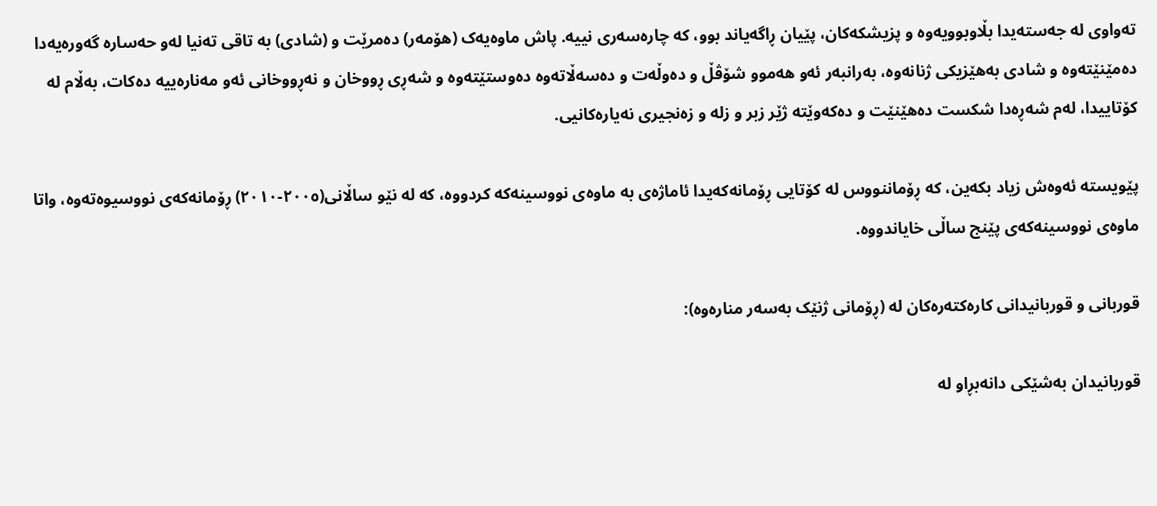تەواوی لە جەستەیدا بڵاوبوویەوە و پزیشکەکان، پێیان ڕاگەیاند بوو، کە چارەسەری نییە. پاش ماوەیەک (هۆمەر) دەمرێت و (شادی) بە تاقی تەنیا لەو حەسارە گەورەیەدا دەمێنێتەوە و شادی بەهێزیکی ژنانەوە، بەرانبەر ئەو هەموو شۆڤڵ و دەوڵەت و دەسەڵاتەوە دەوستێتەوە و شەڕی ڕووخان و نەڕووخانی ئەو مەنارەییە دەکات، بەڵام لە کۆتاییدا، لەم شەڕەدا شکست دەهێنێت و دەکەوێتە ژێر زبر و زلە و زەنجیری نەیارەکانیی.

پێویستە ئەوەش زیاد بکەین، کە ڕۆماننووس لە کۆتایی ڕۆمانەکەیدا ئاماژەی بە ماوەی نووسینەکە کردووە، کە لە نێو ساڵانی(٢٠٠٥-٢٠١٠) ڕۆمانەکەی نووسیوەتەوە، واتا ماوەی نووسینەکەی پێنج ساڵی خایاندووە.

قوربانی و قوربانیدانی کارەکتەرەکان لە (ڕۆمانی ژنێک بەسەر منارەوە):

قوربانیدان بەشێکی دانەبڕاو لە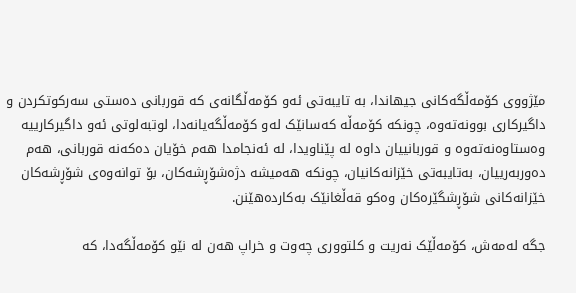مێژووی کۆمەڵگەکانی جیهاندا، بە تایبەتی ئەو کۆمەڵگانەی کە قوربانی دەستی سەرکوتکردن و داگیرکاری بوونەتەوە، چونکە کۆمەڵە کەسانێک لەو کۆمەڵگەیانەدا، لوتبەلوتی ئەو داگیرکارییە وەستاوەنەتەوە و قوربانییان داوە لە پێناویدا، لە ئەنجامدا هەم خۆیان دەکەنە قوربانی، هەم دەوربەرییان، بەتایبەتی خێزانەکانیان، چونکە هەمیشە دژەشۆڕشەکان، بۆ توانەوەی شۆڕشەکان خێزانەکانی شۆڕشگێرەکان وەکو قەڵغانێک بەکاردەهێنن.

جگە لەمەش، کۆمەڵێک نەریت و کلتووری چەوت و خراپ هەن لە نێو کۆمەڵگەدا، کە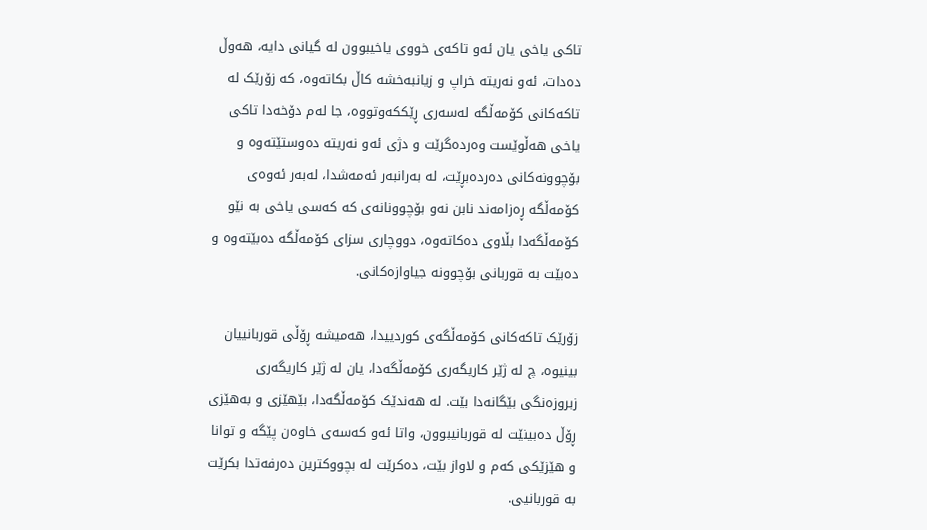تاکی یاخی یان ئەو تاکەی خووی یاخیبوون لە گیانی دایە، هەوڵ دەدات، ئەو نەریتە خراپ و زیانبەخشە کاڵ بکاتەوە، کە زۆرێک لە تاکەکانی کۆمەڵگە لەسەری ڕێککەوتووە، جا لەم دۆخەدا تاکی یاخی هەڵوێست وەردەگرێت و دژی ئەو نەریتە دەوستێتەوە و بۆچوونەکانی دەردەبڕێت، لە بەرانبەر ئەمەشدا، لەبەر ئەوەی کۆمەڵگە ڕەزامەند نابن نەو بۆچوونانەی کە کەسی یاخی بە نێو کۆمەڵگەدا بڵاوی دەکاتەوە، دووچاری سزای کۆمەڵگە دەبێتەوە و دەبێت بە قوربانی بۆچوونە جیاوازەکانی.

زۆرێک تاکەکانی کۆمەڵگەی کوردییدا، هەمیشە ڕۆڵی قوربانییان بینیوە، چ لە ژێر کاریگەری کۆمەڵگەدا، یان لە ژێر کاریگەری زبروزەنگی بێگانەدا بێت. لە هەندێک کۆمەڵگەدا، بێهێزی و بەهێزی ڕۆڵ دەبینێت لە قوربانیبوون، واتا ئەو کەسەی خاوەن پێگە و توانا و هێزێکی کەم و لاواز بێت، دەکرێت لە بچووکترین دەرفەتدا بکرێت بە قوربانیی.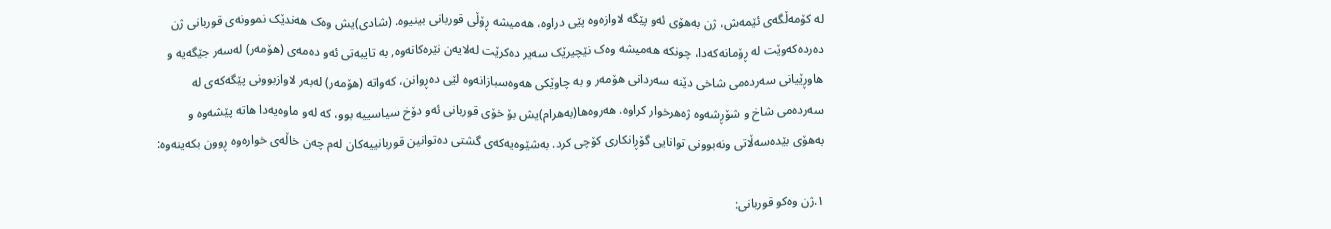لە کۆمەڵگەی ئێمەش، ژن بەهۆی ئەو پێگە لاوازەوە پێی دراوە، هەمیشە ڕۆڵی قوربانی بینیوە. (شادی)یش وەک هەندێک نموونەی قوربانی ژن دەردەکەوێت لە ڕۆمانەکەدا، چونکە هەمیشە وەک نێچیرێک سەیر دەکرێت لەلایەن نێرەکانەوە, بە تایبەتی ئەو دەمەی (هۆمەر) لەسەر جێگەیە و هاوڕێیانی سەردەمی شاخی دێنە سەردانی هۆمەر و بە چاوێکی هەوەسبازانەوە لێی دەڕوانن، کەواتە (هۆمەر) لەبەر لاوازبوونی پێگەکەی لە سەردەمی شاخ و شۆڕشەوە ژەهرخوار کراوە. هەروەها(بەهرام)یش بۆ خۆی قوربانی ئەو دۆخ سیاسییە بوو، کە لەو ماوەیەدا هاتە پێشەوە و بەهۆی بێدەسەڵاتی ونەبوونی توانایی گۆڕانکاری کۆچی کرد. بەشێوەیەکەی گشتی دەتوانین قوربانییەکان لەم چەن خاڵەی خوارەوە ڕوون بکەینەوە:

١.ژن وەکو قوربانی: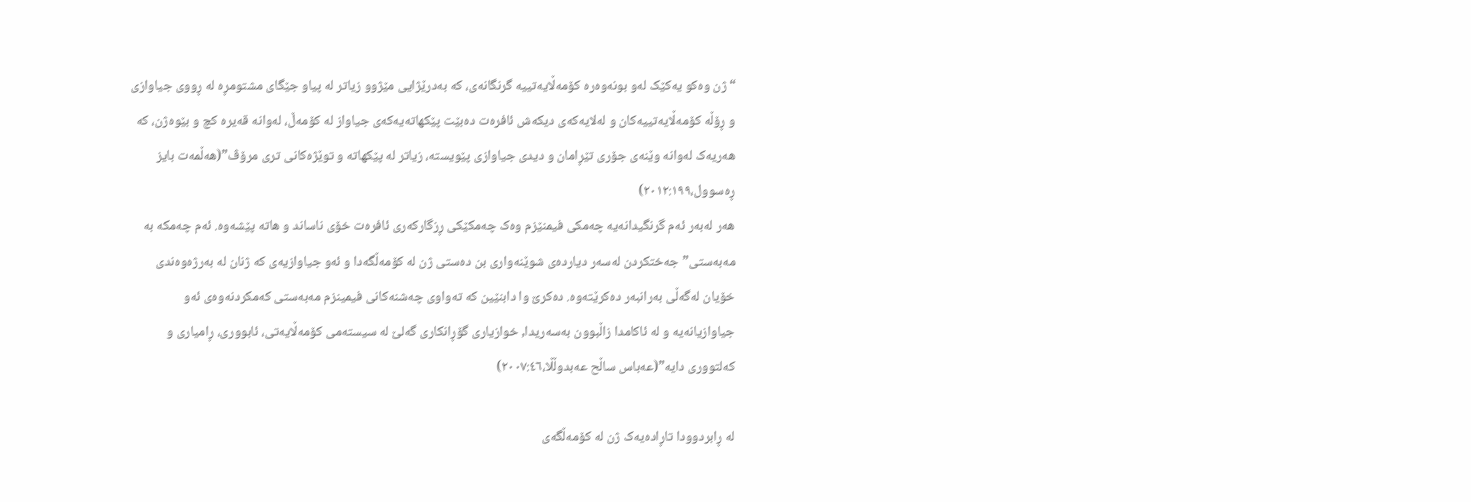“ژن وەکو یەکێک لەو بونەوەرە کۆمەڵایەتییە گرنگانەی، کە بەدرێژایی مێژوو زیاتر لە پیاو جێگای مشتومڕە لە ڕووی جیاوازی و ڕۆڵە کۆمەڵایەتییەکان و لەلایەکەی دیکەش ئافرەت دەبێت پێکهاتەیەکەی جیاواز لە کۆمەڵ، لەوانە قەیرە کچ و بێوەژن، کە هەریەک لەوانە وێنەی جۆری تێڕامان و دیدی جیاوازی پێویستە، زیاتر لە پێکهاتە و توێژەکانی تری مرۆڤ”(هەڵمەت بایز ڕەسوول،٢٠١٢:١٩٩)
هەر لەبەر ئەم گرنگیدانەیە چەمکی فیمنێزم وەک چەمکێکی ڕزگارکەری ئافرەت خۆی ناساند و هاتە پێشەوە. ئەم چەمکە بە مەبەستی”جەختکردن لەسەر دیاردەی شوێنەواری بن دەستی ژن لە کۆمەڵگەدا و ئەو جیاوازیەی کە ژنان لە بەرژەوەندی خۆیان لەگەڵی بەرانبەر دەکرێتەوە. دەکرێ وا دابنێین کە تەواوی چەشنەکانی فیمینزم مەبەستی کەمکردنەوەی ئەو جیاوازیانەیە و لە ئاکامدا زاڵبوون بەسەریدا, خوازیاری گۆڕانکاری گەلێ لە سیستەمی کۆمەڵایەتی، ئابووری، ڕامیاری و کەلتووری دایە”(عەباس ساڵح عەبدوڵڵا،٢٠٠٧:٤٦)

لە ڕابردوودا تاڕادەیەک ژن لە کۆمەڵگەی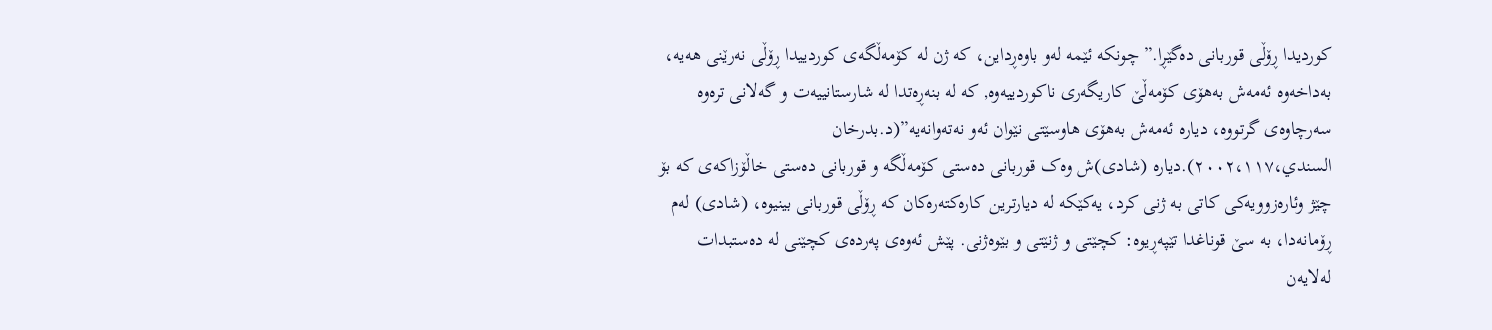کوردیدا ڕۆڵی قوربانی دەگێڕا.” چونکە ئێمە لەو باوەڕداین، کە ژن لە کۆمەڵگەی کوردییدا ڕۆڵی نەرێنی هەیە، بەداخەوە ئەمەش بەهۆی کۆمەڵێ کاریگەری ناکوردییەوە, کە لە بنەڕەتدا لە شارستانییەت و گەلانی ترەوە سەرچاوەی گرتووە، دیارە ئەمەش بەهۆی هاوسێتی نێوان ئەو نەتەوانەیە”(د.بدرخان السندي،٢٠٠٢،١١٧).دیارە (شادی)ش وەک قوربانی دەستی کۆمەڵگە و قوربانی دەستی خاڵۆزاکەی کە بۆ چێژ وئارەزوویەکی کاتی بە ژنی کرد، یەکێکە لە دیارترین کارەکتەرەکان کە ڕۆڵی قوربانی بینیوە، (شادی) لەم ڕۆمانەدا، بە سێ قوناغدا تێپەڕیوە: کچێتی و ژنێتی و بێوەژنی. پێش ئەوەی پەردەی کچێنی لە دەستبدات لەلایەن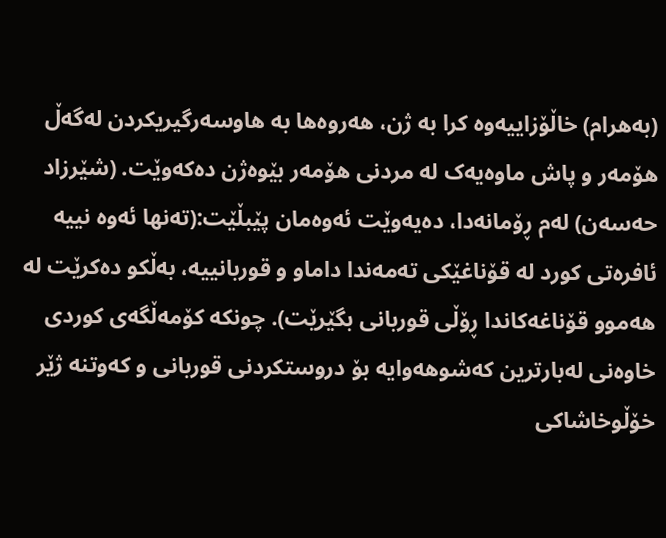(بەهرام) خاڵۆزاییەوە کرا بە ژن، هەروەها بە هاوسەرگیریکردن لەگەڵ هۆمەر و پاش ماوەیەک لە مردنی هۆمەر بێوەژن دەکەوێت. (شێرزاد حەسەن) لەم ڕۆمانەدا، دەیەوێت ئەوەمان پێبڵێت:(تەنها ئەوە نییە ئافرەتی کورد لە قۆناغێکی تەمەندا داماو و قوربانییە، بەڵکو دەکرێت لە هەموو قۆناغەکاندا ڕۆڵی قوربانی بگێرێت). چونکە کۆمەڵگەی کوردی خاوەنی لەبارترین کەشوهەوایە بۆ دروستکردنی قوربانی و کەوتنە ژێر خۆڵوخاشاکی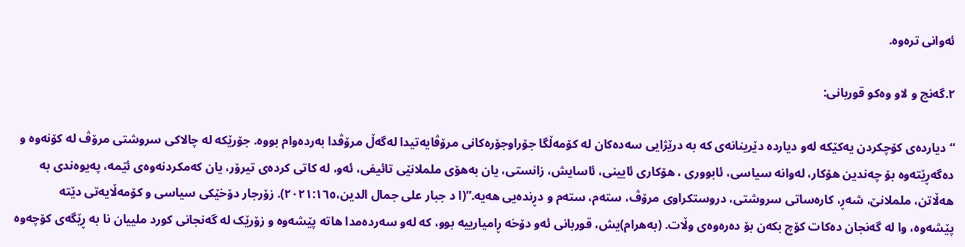ئەوانی ترەوە.

٢.گەنج و لاو وەکو قوربانی:

“دیاردەی کۆچکردن یەکێکە لەو دیاردە دێرینانەی کە بە درێژایی سەدەکان لە کۆمەڵگا جۆراوجۆرەکانی مرۆڤایەتیدا لەگەڵ مرۆڤدا بەردەوام بووە. جۆرێکە لە چالاکی سروشتی مرۆڤ لە کۆنەوە و دەگەڕێتەوە بۆ چەندین هۆکار، لەوانە سیاسی، ئابووری ، هۆکاری ئایینی، ئاسایش، زانستی، یان بەهۆی ململانێی تائیفی، ئەو، لە کاتی کردەی تیرۆر، یان کەمکردنەوەی ئێمە، پەیوەندی بە هەڵاتن، ململانێ، شەڕ، کارەساتی سروشتی، دروستکراوی مرۆڤ، ستەم، ستەم و دڕندەیی هەیە.”(ا د جبار علی جمال الدين،٢٠٢١:١٦٥). زۆرجار دۆخێکی سیاسی و کۆمەڵایەتی دێتە پێشەوە، وا لە گەنجان دەکات کۆچ بکەن بۆ دەرەوەی وڵات. (بەهرام)یش، قوربانی ئەو دۆخە ڕامیارییە بوو، کە لەو سەردەمدا هاتە پێشەوە و زۆرێک لە گەنجانی کورد ملییان نا بە ڕێگەی کۆچەوە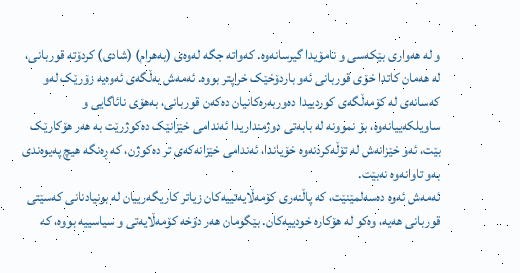و لە هەواری بێکەسی و نامۆیدا گیرسانەوە. کەواتە جگە لەوەی (بەهرام) (شادی) کردۆتە قوربانی، لە هەمان کاتدا خۆی قوربانی ئەو باردۆخێک خراپتر بووە. ئەمەش بەڵگەی ئەوەیە زۆرێک لەو کەسانەی لە کۆمەڵگەی کوردییدا دەوربەرەکانیان دەکەن قوربانی، بەهۆی نائاگایی و ساویلکەییانەوە، بۆ نموونە لە بابەتی دوژمنداریدا ئەندامی خێزانێک دەکوژرێت بە هەر هۆکارێک بێت، ئەو خێزانەش لە تۆڵەکردنەوە خۆیاندا، ئەندامی خێزانەکەی تر دەکوژن، کە ڕەنگە هیچ پەیوەندی بەو تاوانەوە نەبێت.
ئەمەش ئەوە دەسەلمێنێت، کە پاڵنەری کۆمەڵایەتییەکان زیاتر کاریگەرییان لە بونیادنانی کەسێتی قوربانی هەیە، وەکو لە هۆکارە خودییەکان. بێگومان هەر دۆخە کۆمەڵایەتی و سیاسییە بووە، کە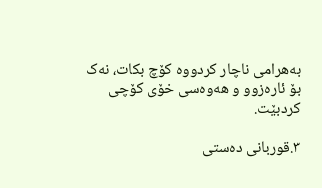بەهرامی ناچار کردووە کۆچ بکات، نەک بۆ ئارەزوو و هەوەسی خۆی کۆچی کردبێت.

٣.قوربانی دەستی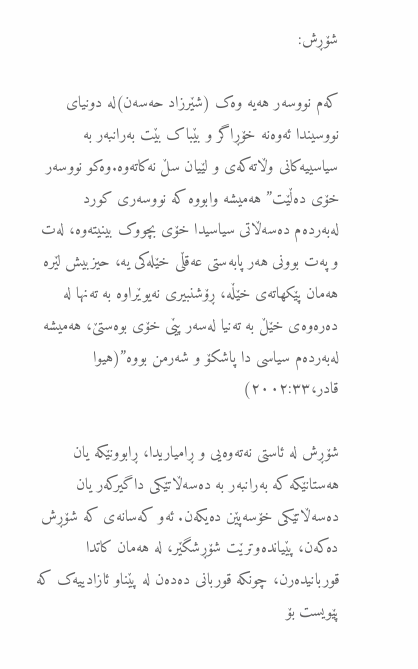شۆڕش:

کەم نووسەر هەیە وەک (شێرزاد حەسەن)لە دونیای نووسیندا ئەوەنە خۆڕاگر و بێباک بێت بەرانبەر بە سیاسییەکانی وڵاتەکەی و لێیان سڵ نەکاتەوە.وەکو نووسەر خۆی دەڵێت” هەمیشە وابووە کە نووسەری کورد لەبەردەم دەسەڵاتی سیاسیدا خۆی بچووک بینیتەوە، لەت و پەت بوونی هەر پابەستی عەقڵی خێلەکی یە، حیزبیش لێرە هەمان پێکهاتەی خێڵە، ڕۆشنبیری نەیوێراوە بە تەنها لە دەرەوەی خێڵ بە تەنیا لەسەر پێی خۆی بوەستێ، هەمیشە لەبەردەم سیاسی دا پاشکۆ و شەرمن بووە”(هیوا قادر،٢٠٠٢:٣٣)

شۆڕش لە ئاستی نەتەوەیی و ڕامیاریدا، ڕابوونێکە یان هەستانێکە کە بەرانبەر بە دەسەڵاتێکی داگیرکەر یان دەسەڵاتێکی خۆسەپێن دەیکەن. ئەو کەسانەی کە شۆڕش دەکەن، پێیاندەوترێت شۆڕشگێر، لە هەمان کاتدا قوربانیدەرن، چونکە قوربانی دەدەن لە پێناو ئازادییەک کە پێویست بۆ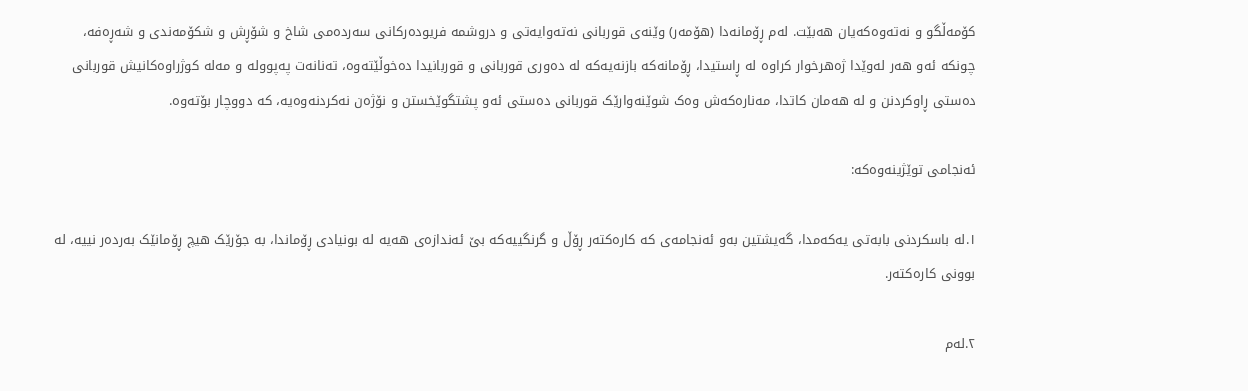کۆمەڵگو و نەتەوەکەیان هەبێت. لەم ڕۆمانەدا (هۆمەر) وێنەی قوربانی نەتەوایەتی و دروشمە فریودەرکانی سەردەمی شاخ و شۆڕش و شکۆمەندی و شەڕەفە، چونکە ئەو هەر لەوێدا ژەهرخوار کراوە لە ڕاستیدا، ڕۆمانەکە بازنەیەکە لە دەوری قوربانی و قوربانیدا دەخوڵێتەوە، تەنانەت پەپوولە و مەلە کوژراوەکانیش قوربانی دەستی ڕاوکردنن و لە هەمان کاتدا، مەنارەکەش وەک شوێنەوارێک قوربانی دەستی ئەو پشتگوێخستن و نۆژەن نەکردنەوەیە، کە دووچار بۆتەوە.

ئەنجامی توێژینەوەکە:

١.لە باسکردنی بابەتی یەکەمدا، گەیشتین بەو ئەنجامەی کە کارەکتەر ڕۆڵ و گرنگییەکە بێ ئەندازەی هەیە لە بونیادی ڕۆماندا، بە جۆرێک هیچ ڕۆمانێک بەردەر نییە، لە بوونی کارەکتەر.

٢.لەم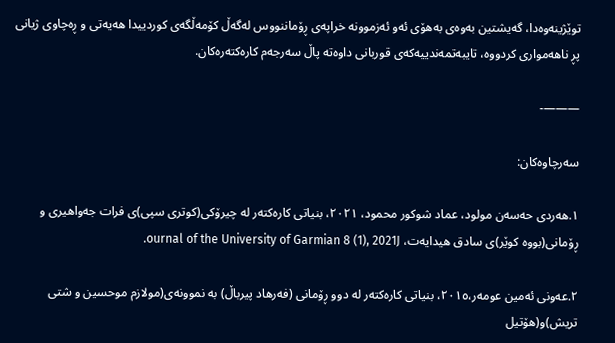توێژینەوەدا، گەیشتین بەوەی بەهۆی ئەو ئەزموونە خراپەی ڕۆماننووس لەگەڵ کۆمەڵگەی کوردییدا هەیەتی و ڕەچاوی ژیانی پڕ ناهەمواری کردووە، تایبەتمەندییەکەی قوربانی داوەتە پاڵ سەرجەم کارەکتەرەکان.

———-

سەرچاوەکان:

١.هەردی حەسەن مولود، عماد شوکور محمود، ٢٠٢١، بنیاتی کارەکتەر لە چیرۆکی(کوتری سپی)ی فرات جەواهیری و ڕۆمانی(بووە کوێر)ی سادق هیدایەت، ournal of the University of Garmian 8 (1), 2021J.

٢.عەونی ئەمین عومەر،٢٠١٥، بنیاتی کارەکتەر لە دوو ڕۆمانی (فەرهاد پیرباڵ) بە نموونەی(مولازم موحسين و شتی تریش)و(هۆتیل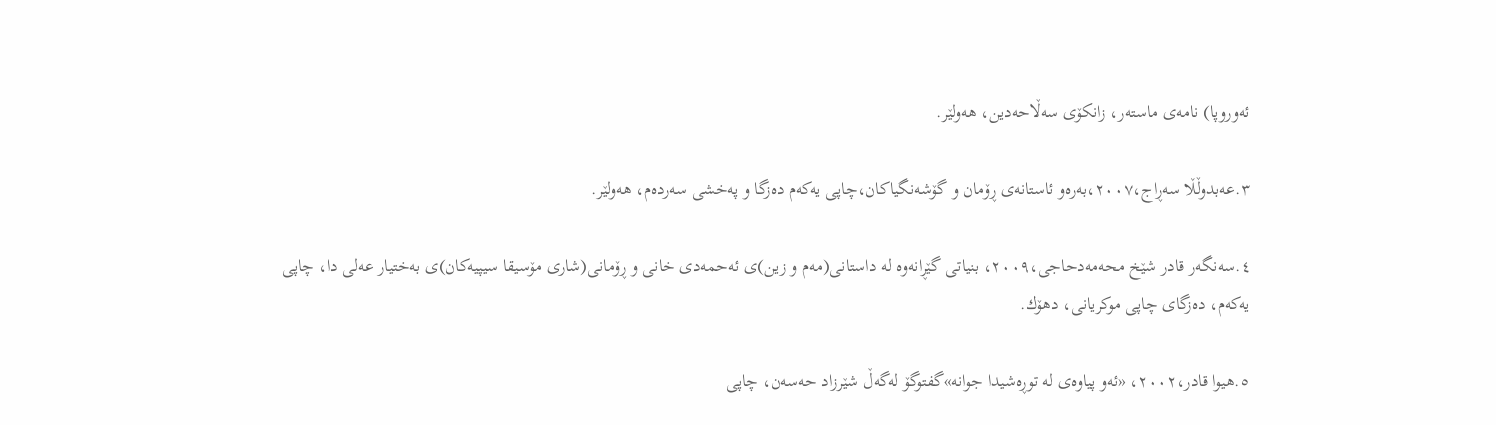ئەوروپا) نامەی ماستەر، زانکۆی سەڵاحەدین، هەولێر.

٣.عەبدوڵڵا سەڕاج،٢٠٠٧،بەرەو ئاستانەی ڕۆمان و گۆشەنگیاکان،چاپی یەکەم دەزگا و پەخشی سەردەم، هەولێر.

٤.سەنگەر قادر شێخ محەمەدحاجی،٢٠٠٩، بنیاتی گێڕانەوە لە داستانی(مەم و زین)ی ئەحمەدی خانی و ڕۆمانی(شاری مۆسیقا سیپیەکان)ی بەختیار عەلی دا، چاپی یەکەم، دەزگای چاپی موکریانی، دهۆك.

٥.هیوا قادر،٢٠٠٢، «ئەو پیاوەی لە توڕەشیدا جوانە»گفتوگۆ لەگەڵ شێرزاد حەسەن، چاپی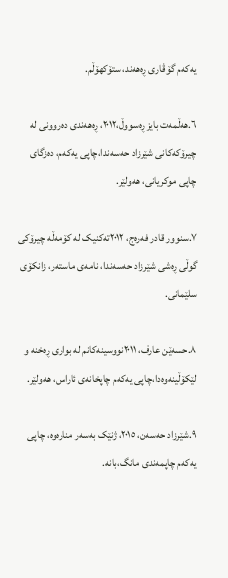یەکەم گۆڤاری ڕەهەند، ستۆکهۆڵم.

٦.هەڵمەت بایز ڕەسووڵ،٢٠١٢، ڕەهەندی دەروونی لە چیرۆکەکانی شێرزاد حەسەندا،چاپی یەکەم، دەزگای چاپی موکریانی، هەولێر.

٧.سنوور قادر فەرەج، ٢٠١٢تەکنيک لە کۆمەڵە چیرۆکی گوڵی ڕەشی شێرزاد حەسەندا، نامەی ماستەر، زانکۆی سلێمانی.

٨.حسەێن عارف، ٢٠١١نووسینەکانم لە بواری ڕەخنە و لێکۆڵینەوەدا،چاپی یەکەم چاپخانەی ئاراس، هەولێر.

٩.شێرزاد حەسەن، ٢٠١٥، ژنێک بەسەر منارەوە، چاپی یەکەم چاپمەندی مانگ،بانە.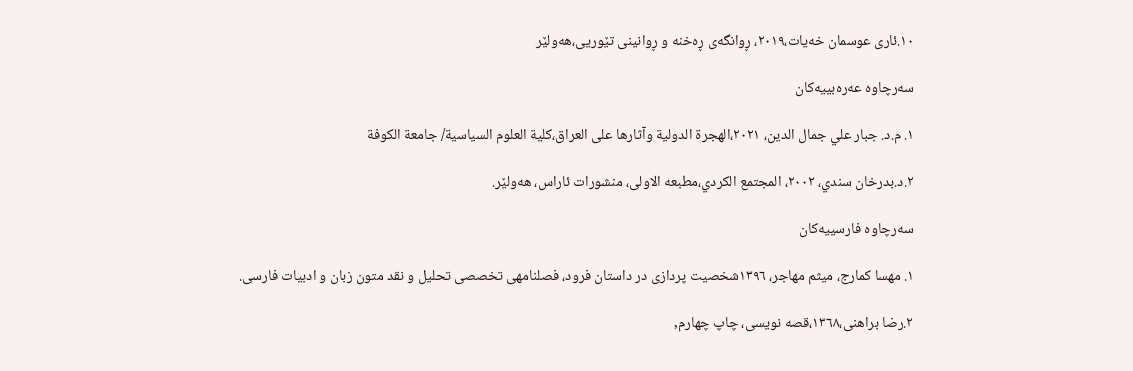١٠.ئاری عوسمان خەیات،٢٠١٩، ڕوانگەی ڕەخنە و ڕوانینی تێوریی،هەولێر

سەرچاوە عەرەبییەکان

١. م.د. جبار علي جمال الدين، ٢٠٢١،الهجرة الدولية وآثارها على العراق،کلية العلوم السياسية/ جامعة الكوفة

٢.د.بدرخان سندي، ٢٠٠٢، المجتمع الکردي،مطبعە الاولی، منشورات ئاراس، هەولێر.

سەرچاوە فارسییەکان

١. مهسا کمارج، ميثم مهاجر، ١٣٩٦شخصیت پردازی در داستان فرود، فصلنامهی تخصصی تحلیل و نقد متون زبان و ادبیات فارسی.

٢.رضا براهنی،١٣٦٨،قصە نویسی، چاپ چهارم,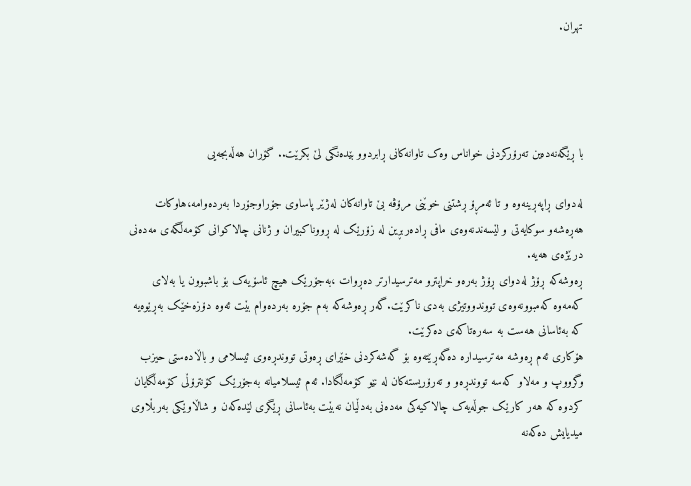تهران.




با ڕێگەنەدەین تەرۆرکردنی خواناس وەک تاوانەکانی ڕابردوو بێدەنگی لێ بکرێت.. گۆران هەڵەبجەیی

لەدوای ڕاپەڕینەوە و تا ئەمڕۆ ڕشتنی خوێنی مرۆڤە بێ تاوانەکان لەژێر پاساوی جۆراوجۆردا بەردەوامە،هاوکات هەڕەشەو سوکایەتی و لێسەندنەوەی مافی ڕادەربڕین لە زۆرێک لە ڕووناکبیران و ژنانی چالاکوانی کۆمەڵگەی مەدەنی درێژەی هەیە.
ڕەوشەکە ڕۆژ لەدوای ڕۆژ بەرەو خراپترو مەترسیدارتر دەڕوات ،بەجۆرێک هیچ ئاسۆیەک بۆ باشبوون یا بەلای کەمەوە کەمبوونەوەی تووندووتیژی بەدی ناکرێت.گەر ڕەوشەکە بەم جۆرە بەردەوام بێت ئەوە دۆزەخێک بەڕێوەیە کە بەئاسانی هەست بە سەرەتاکەی دەکرێت.
هۆکاری ئەم ڕەوشە مەترسیدارە دەگەڕێتەوە بۆ گەشەکردنی خێرای ڕەوتی تووندڕەوی ئیسلامی و باڵادەستی حیزب وگرووپ و مەلاو کەسە تووندڕەو و تەرۆریستەکان لە نێو کۆمەڵگادا. ئەم ئیسلامیانە بەجۆرێک کۆنترۆڵی کۆمەڵگایان کردوە کە هەر کارێک جوڵەیەک چالاکیەکی مەدەنی بەدڵیان نەبێت بەئاسانی ڕێگری لێدەکەن و شاڵاوێکی بەربڵاوی میدیایش دەکەنە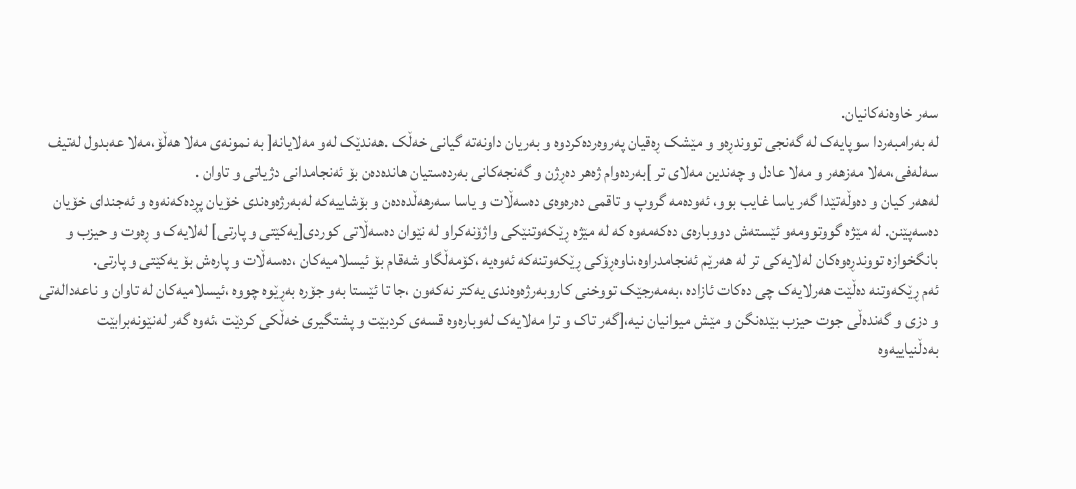سەر خاوەنەکانیان.
لە بەرامبەردا سوپایەک لە گەنجی تووندڕەو و مێشک ڕەقیان پەروەردەکردوە و بەریان داونەتە گیانی خەڵک .هەندێک لەو مەلایانە[ بە نمونەی مەلا هەڵۆ،مەلا عەبدول لەتیف سەلەفی،مەلا مەزهەر و مەلا عادل و چەندین مەلای تر ]بەردەوام ژەهر دەڕژن و گەنجەکانی بەردەستیان هاندەدەن بۆ ئەنجامدانی دژیاتی و تاوان .
لەهەر کیان و دەوڵەتێدا گەر یاسا غایب بوو، ئەودەمە گروپ و تاقمی دەرەوەی دەسەڵات و یاسا سەرهەڵدەدەن و بۆشاییەکە لەبەرژەوەندی خۆیان پڕدەکەنەوە و ئەجندای خۆیان دەسەپێنن. لە مێژە گووتوومەو ئێستەش دووبارەی دەکەمەوە کە لە مێژە ڕێکەوتنێکی واژۆنەکراو لە نێوان دەسەڵاتی کوردی[یەکێتی و پارتی] لەلایەک و ڕەوت و حیزب و بانگخوازە تووندڕەوەکان لەلایەکی تر لە هەرێم ئەنجامدراوە،ناوەڕۆکی ڕێکەوتنەکە ئەوەیە ،کۆمەڵگاو شەقام بۆ ئیسلامیەکان ،دەسەڵات و پارەش بۆ یەکێتی و پارتی.
ئەم ڕێکەوتنە دەڵێت هەرلایەک چی دەکات ئازادە ،بەمەرجێک تووخنی کاروبەرژەوەندی یەکتر نەکەون ،جا تا ئێستا بەو جۆرە بەڕێوە چووە ،ئیسلامیەکان لە تاوان و ناعەدالەتی و دزی و گەندەڵی جوت حیزب بێدەنگن و مێش میوانیان نیە،[گەر تاک و ترا مەلایەک لەوبارەوە قسەی کردبێت و پشتگیری خەڵکی کردێت ،ئەوە گەر لەنێونەبرابێت بەدڵنیاییەوە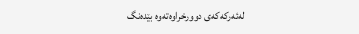لەئەرکەکەی دوورخراوەتەوە بێدەنگ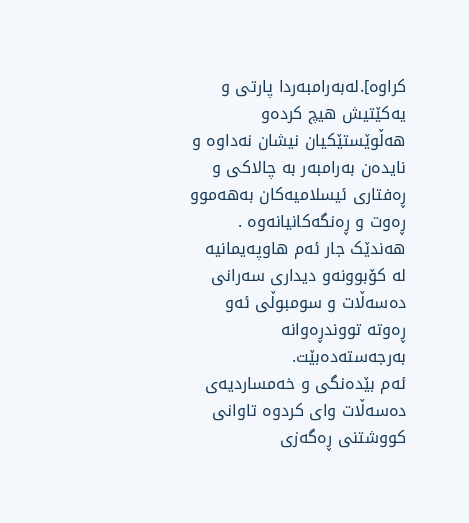کراوە].لەبەرامبەردا پارتی و یەکێتیش هیچ کردەو هەڵوێستێکیان نیشان نەداوە و نایدەن بەرامبەر بە چالاکی و ڕەفتاری ئیسلامیەکان بەهەموو ڕەوت و ڕەنگەکانیانەوە . هەندێک جار ئەم هاوپەیمانیە لە کۆبوونەو دیداری سەرانی دەسەڵات و سومبوڵی ئەو ڕەوتە تووندڕەوانە بەرجەستەدەبێت.
ئەم بێدەنگی و خەمساردیەی دەسەڵات وای کردوە تاوانی کووشتنی ڕەگەزی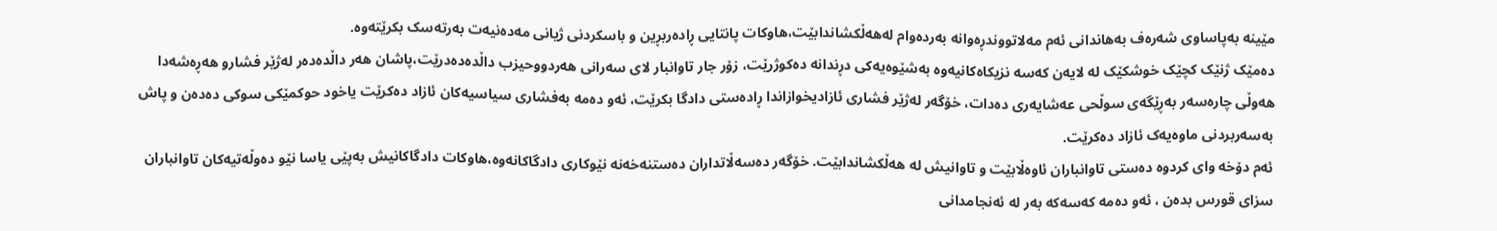مێینە بەپاساوی شەرەف بەهاندانی ئەم مەلاتووندڕەوانە بەردەوام لەهەڵکشاندابێت،هاوکات پانتایی ڕادەربڕین و باسکردنی ژیانی مەدەنیەت بەرتەسک بکرێتەوە.
دەمێک ژنێک کچێک خوشکێک لە لایەن کەسە نزیکاەکانیەوە بەشێوەیەکی دڕندانە دەکوژرێت، زۆر جار تاوانبار لای سەرانی هەردووحیزب داڵدەدەدرێت،پاشان هەر داڵدەدەر لەژێر فشارو هەڕەشەدا هەوڵی چارەسەر بەڕێگەی سوڵحی عەشایەری دەدات، خۆگەر لەژێر فشاری ئازادیخوازاندا ڕادەستی دادگا بکرێت، ئەو دەمە بەفشاری سیاسیەکان ئازاد دەکرێت یاخود حوکمێکی سوکی دەدەن و پاش بەسەربردنی ماوەیەک ئازاد دەکرێت.
ئەم دۆخە وای کردوە دەستی تاوانباران ئاوەڵابێت و تاوانیش لە هەڵکشاندابێت. خۆگەر دەسەڵاتداران دەستنەخەنە نێوکاری دادگاکانەوە،هاوکات دادگاکانیش بەپێی یاسا نێو دەوڵەتیەکان تاوانباران سزای قورس بدەن ، ئەو دەمە کەسەکە بەر لە ئەنجامدانی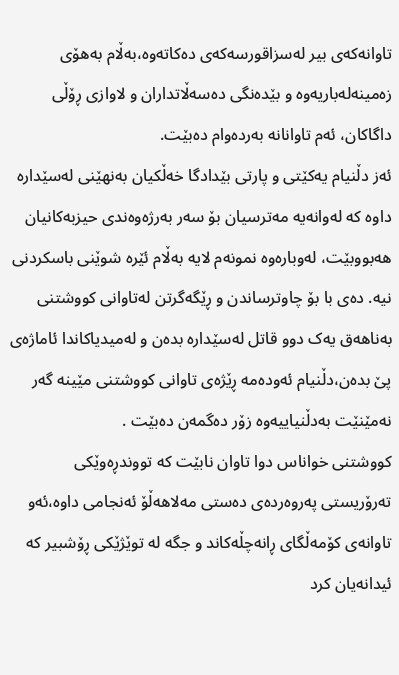تاوانەکەی بیر لەسزاقورسەکەی دەکاتەوە،بەڵام بەهۆی زەمینەلەباریەوە و بێدەنگی دەسەڵاتداران و لاوازی ڕۆڵی داگاکان، ئەم تاوانانە بەردەوام دەبێت.
ئەز دڵنیام یەکێتی و پارتی بێدادگا خەڵکیان بەنهێنی لەسێدارە داوە کە لەوانەیە مەترسیان بۆ سەر بەرژەوەندی حیزبەکانیان هەبووبێت، لەوبارەوە نمونەم لایە بەڵام ئێرە شوێنی باسکردنی نیە. دەی با بۆ چاوترساندن و ڕێگەگرتن لەتاوانی کووشتنی بەناهەق یەک دوو قاتل لەسێدارە بدەن و لەمیدیاکاندا ئاماژەی پێ بدەن،دڵنیام ئەودەمە ڕێژەی تاوانی کووشتنی مێینە گەر نەمێنێت بەدڵنیاییەوە زۆر دەگمەن دەبێت .
کووشتنی خواناس دوا تاوان نابێت کە تووندڕەوێکی تەرۆریستی پەروەردەی دەستی مەلاهەڵۆ ئەنجامی داوە،ئەو تاوانەی کۆمەڵگای ڕانەچڵەکاند و جگە لە توێژێکی ڕۆشبیر کە ئیدانەیان کرد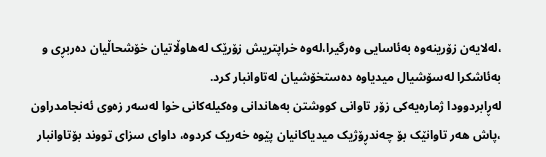،لەلایەن زۆرینەوە بەئاسایی وەرگیرا،لەوە خراپتریش زۆرێک لەهاوڵاتیان خۆشحاڵیان دەربڕی و بەئاشکرا لەسۆشیال میدیاوە دەستخۆشیان لەتاوانبار کرد.
لەڕابردوودا ژمارەیەکی زۆر تاوانی کووشتن بەهاندانی وەکیلەکانی خوا لەسەر زەوی ئەنجامدراون ،پاش هەر تاوانێک بۆ چەندڕۆژیک میدیاکانیان پێوە خەریک کردوە، داوای سزای تووند بۆتاوانبار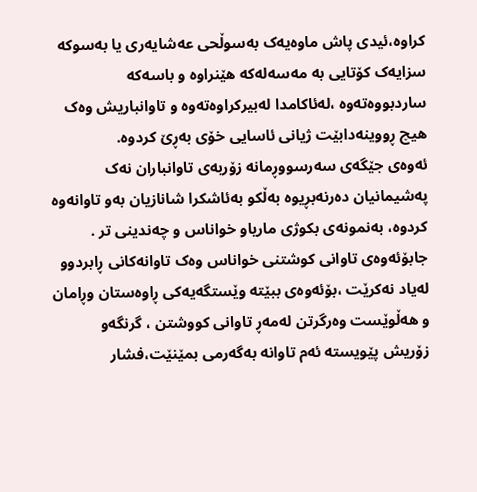کراوە،ئیدی پاش ماوەیەک بەسوڵحی عەشایەری یا بەسوکە سزایەک کۆتایی بە مەسەلەکە هێنراوە و باسەکە ساردبووەتەوە ،لەئاکامدا لەبیرکراوەتەوە و تاوانباریش وەک هیچ ڕووینەدابێت ژیانی ئاسایی خۆی بەڕێ کردوە.
ئەوەی جێگەی سەرسووڕمانە زۆربەی تاوانباران نەک پەشیمانیان دەرنەبڕیوە بەڵکو بەئاشکرا شانازیان بەو تاوانەوە کردوە، بەنمونەی بکوژی ماریاو خواناس و چەندینی تر . جابۆئەوەی تاوانی کوشتنی خواناس وەک تاوانەکانی ڕابردوو لەیاد نەکرێت ،بۆئەوەی ببێتە وێستگەیەکی ڕاوەستان وڕامان و هەڵوێست وەرگرتن لەمەڕ تاوانی کووشتن ، گرنگەو زۆریش پێویستە ئەم تاوانە بەگەرمی بمێنێت،فشار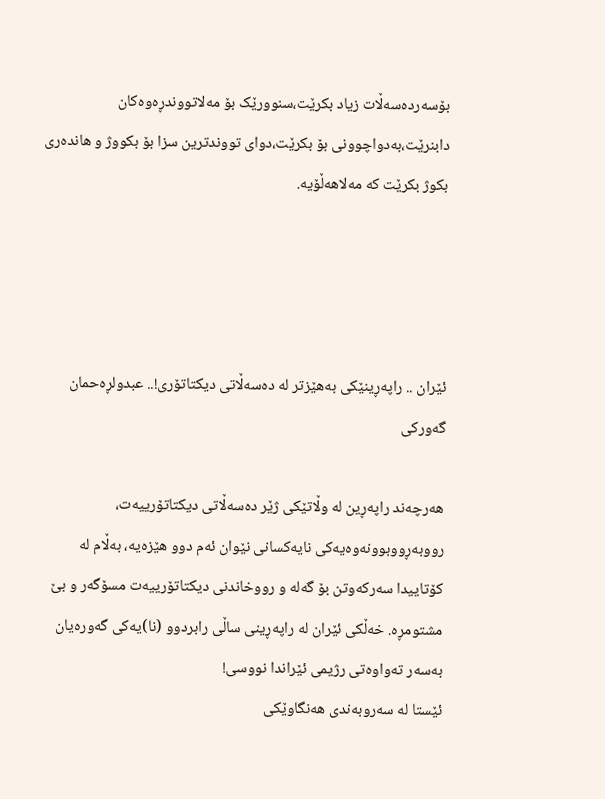بۆسەردەسەڵات زیاد بکرێت،سنوورێک بۆ مەلاتووندڕەوەکان دابنرێت،بەدواچوونی بۆ بکرێت،دوای تووندترین سزا بۆ بکووژ و هاندەری بکوژ بکرێت کە مەلاهەڵۆیە.




ئێران .. راپەڕینێکی بەهێزتر لە دەسەڵاتی دیکتاتۆری!.. عبدولڕەحمان گەورکی

هەرچەند راپەڕین لە وڵاتێکی ژێر دەسەڵاتی دیکتاتۆرییەت، رووبەڕووبوونەوەیەکی نایەکسانی نێوان ئەم دوو هێزەیە، بەڵام لە کۆتاییدا سەرکەوتن بۆ گەلە و رووخاندنی دیکتاتۆرییەت مسۆگەر و بێ مشتومڕە. خەڵکی ئێران لە راپەڕینی ساڵی رابردوو (نا)یەکی گەورەیان بەسەر تەواوەتی رژیمی ئێراندا نووسی!
ئێستا لە سەروبەندی هەنگاوێکی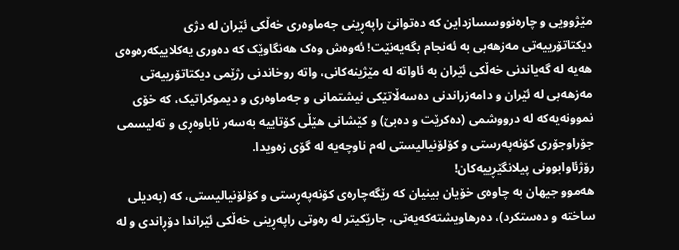مێژوویی و چارەنووسسازداین کە دەتوانێ راپەڕینی جەماوەری خەڵکی ئێران لە دژی دیکتاتۆرییەتی مەزهەبی بە ئەنجام بگەیەنێت! ئەوەش وەک هەنگاوێک کە دەوری یەکلاییکەرەوەی هەیە لە گەیاندنی خەڵکی ئێران بە ئاواتە لە مێژینەکانی، واتە روخاندنی رژێمی دیکتاتۆرییەتی مەزهەبی لە ئێران و دامەزراندنی دەسەڵاتێکی نیشتمانی و جەماوەری و دیموکراتیک، کە خۆی نموونەیەکە لە درووشمی (دەکرێت و دەبێ) و کێشانی هێڵی کۆتاییە بەسەر ناباوەڕی و تەلیسمی جۆراوجۆری کۆنەپەرستی و کۆلۆنیالیستی لەم ناوچەیە لە گۆی زەویدا.
رۆژئاوابوونی پیلانگێڕییەکان!
هەموو جیهان بە چاوەی خۆیان بینیان کە رێگەچارەی کۆنەپەڕستی و کۆلۆنیالیستی، کە (بەدیلی ساختە و دەستکرد)، دەرهاویشتەکەیەتی، جارێکیتر لە رەوتی راپەڕینی خەڵکی ئێراندا دۆڕاندی و لە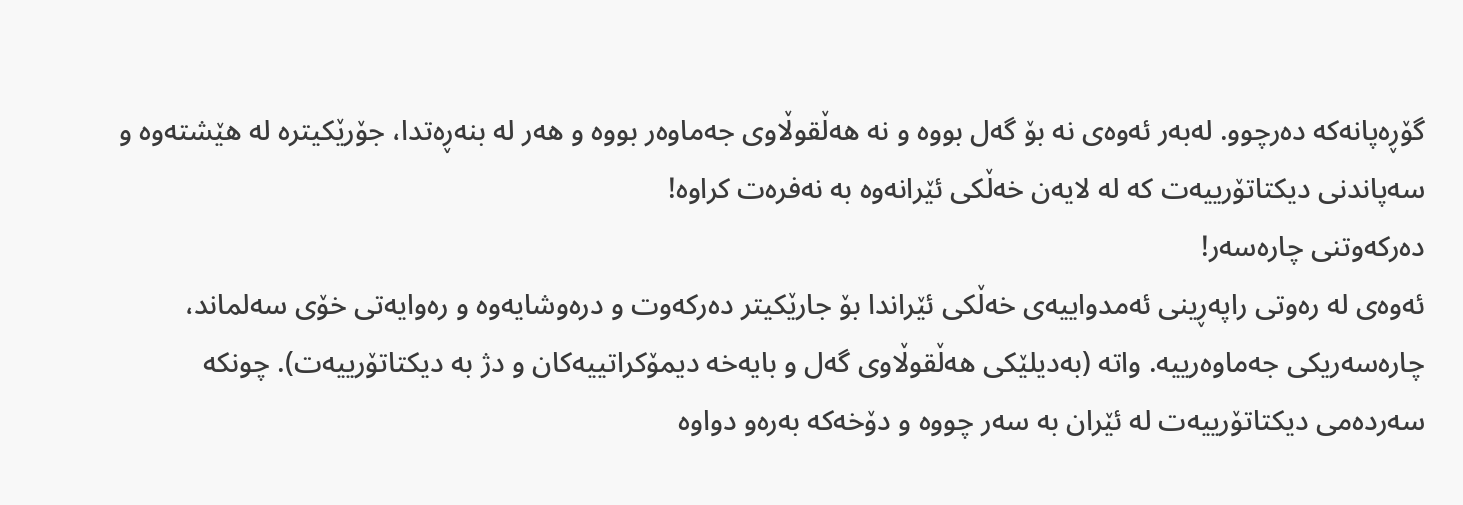گۆڕەپانەکە دەرچوو. لەبەر ئەوەی نە بۆ گەل بووە و نە هەڵقوڵاوی جەماوەر بووە و هەر لە بنەڕەتدا، جۆرێکیترە لە هێشتەوە و سەپاندنی دیکتاتۆرییەت کە لە لایەن خەڵکی ئێرانەوە بە نەفرەت کراوە!
دەرکەوتنی چارەسەر!
ئەوەی لە رەوتی راپەڕینی ئەمدواییەی خەڵکی ئێراندا بۆ جارێکیتر دەرکەوت و درەوشایەوە و رەوایەتی خۆی سەلماند، چارەسەریکی جەماوەرییە. واتە (بەدیلێکی هەڵقوڵاوی گەل و بایەخە دیمۆکراتییەکان و دژ بە دیکتاتۆرییەت). چونکە سەردەمی دیکتاتۆرییەت لە ئێران بە سەر چووە و دۆخەکە بەرەو دواوە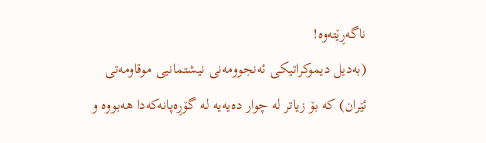ناگەڕێتەوە!
(بەدیل دیموکراتیکی ئەنجوومەنی نیشتمانیی موقاومەتی ئێران) کە بۆ زیاتر لە چوار دەیەیە لە گۆڕەپانەکەدا هەبووە و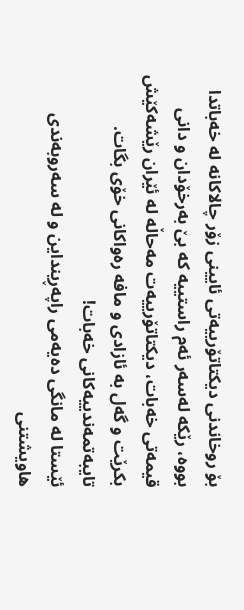بۆ روخاندنی دیکتاتۆرییەتی ئایینی زۆر چالاکانە لە خەباتدا بووە، رێکە لەسەر ئەم راستییە کە بێ بەرخۆدان و دانی قیمەتی خەبات، دیکتاتۆرییەت مەحاڵە لە ئێران رێشەکێش بکرێت و گەل بە ئازادی و مافە رەواکانی خۆی بگات.
تایبەتمەندییەکانی خەبات!
ئێستا لە مانگی دەیەمی راپەڕینداین و لە سەروبەندی هاویشتنی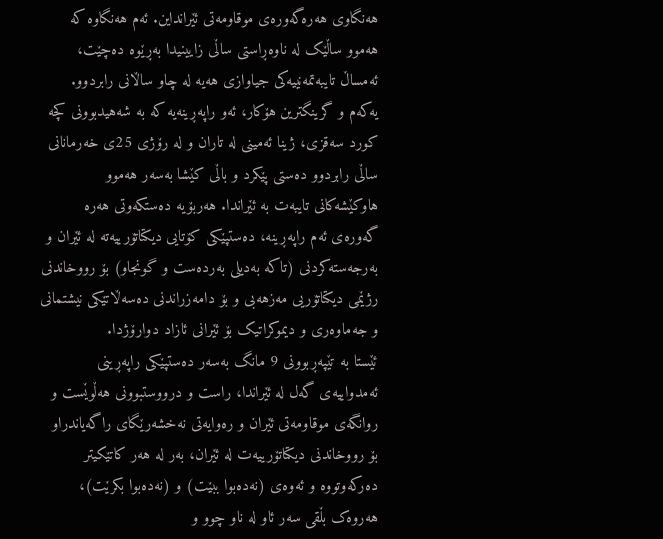هەنگاوی هەرەگەورەی موقاومەتی ئێرانداین. ئەم هەنگاوە کە هەموو ساڵێک لە ناوەڕاستی ساڵی زایینیدا بەڕێوە دەچێت، ئەمساڵ تایبەتمەنییەکی جیاوازی هەیە لە چاو ساڵانی رابردوو.
یەکەم و گرینگترین هۆکار، ئەو راپەڕینەیە کە بە شەهیدبوونی کچە کورد سەقزی، ژینا ئەمینی لە تاران و لە رۆژی 25ی خەرمانانی ساڵی رابردوو دەستی پێکرد و باڵی کێشا بەسەر هەموو هاوکێشەکانی تایبەت بە ئێراندا. هەربۆیە دەستکەوتی هەرە گەورەی ئەم راپەڕینە، دەستپێکی کۆتایی دیکتاتۆرییەتە لە ئێران و بەرجەستەکردنی (تاکە بەدیلی بەردەست و گونجاو) بۆ رووخاندنی رژێمی دیکتاتۆریی مەزهەبی و بۆ دامەزراندنی دەسەڵاتێکی نیشتمانی و جەماوەری و دیموکراتیک بۆ ئێرانی ئازاد دوارۆژدا.
ئێستا بە تێپەڕبوونی 9 مانگ بەسەر دەستپێکی راپەڕینی ئەمدواییەی گەل لە ئێراندا، راست و درووستبوونی هەڵوێست و روانگەی موقاومەتی ئێران و رەوایەتی نەخشەرێگای راگەیاندراو بۆ رووخاندنی دیکتاتۆرییەت لە ئێران، بەر لە هەر کاتێکیتر دەرکەوتووە و ئەوەی (نەدەبوا ببێت) و (نەدەبوا بکرێت)، هەروەک بڵقی سەر ئاو لە ناو چوو و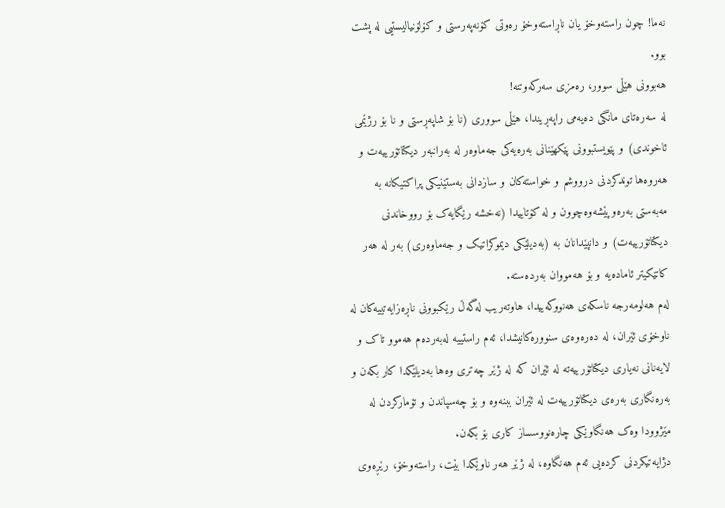نەما! چون راستەوخۆ یان ناڕاستەوخۆ رەوتی کۆنەپەرستی و کۆلۆنیالیستیی لە پشت بوو.
هەبوونی هێڵی سوور، رەمزی سەرکەوتنە!
لە سەرەتای مانگی دەیەمی راپەڕیندا، هێڵی سووری (نا بۆ شاپەڕستی و نا بۆ رژێمی ئاخوندی) و پێویستبوونی پێکهێنانی بەرەیەکی جەماوەر لە بەرانبەر دیکتاتۆرییەت و هەروەها توندکردنی درووشم و خواستەکان و سازدانی بەستێنیکی پراکتیکانە بە مەبەستی بەرەوپێشەوەچوون و لە کۆتاییدا (نەخشە رێگایەک بۆ رووخاندنی دیکتاتۆرییەت) و دانپێدانان بە (بەدیلێکی دیموکراتیک و جەماوەری) بەر لە هەر کاتێکیتر ئامادەیە و بۆ هەمووان بەردەستە.
لەم هەلومەرجە ناسکەی هەنووکەییدا، هاوتەریب لەگەڵ رێکبوونی ناڕەزایەتییەکان لە ناوخۆی ئێران، لە دەرەوەی سنوورەکانیشدا، ئەم راستییە لەبەردەم هەموو تاک و لایەنانی نەیاری دیکتاتۆرییەتە لە ئێران کە لە ژێر چەتری وەها بەدیلێکدا کار بکەن و بەرەنگاری بەرەی دیکتاتۆرییەت لە ئێران ببنەوە و بۆ چەسپاندن و تۆمارکردن لە مێژوودا وەک هەنگاوێکی چارەنووسساز کاری بۆ بکەن.
دژایەتیکردنی کردەیی ئەم هەنگاوە، لە ژێر هەر ناوێکدا بێت، راستەوخۆ، رێڕەوی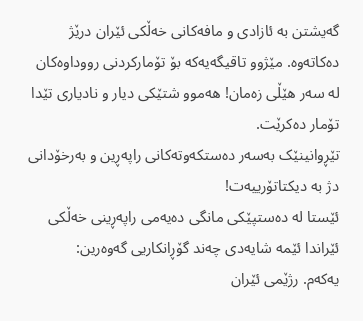گەیشتن بە ئازادی و مافەکانی خەڵکی ئێران درێژ دەکاتەوە. مێژوو تاقیگەیەکە بۆ تۆمارکردنی رووداوەکان لە سەر هێڵی زەمان! هەموو شتێکی دیار و نادیاری تێدا تۆمار دەکرێت.
تێڕوانینێک بەسەر دەستکەوتەکانی راپەڕین و بەرخۆدانی دژ بە دیکتاتۆرییەت!
ئێستا لە دەستپێکی مانگی دەیەمی راپەڕینی خەڵکی ئێراندا ئێمە شایەدی چەند گۆڕانکاریی گەوەرین:
یەکەم. رژێمی ئێران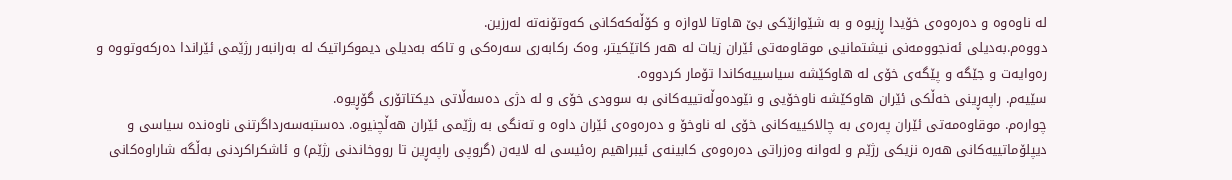لە ناوەوە و دەرەوەی خۆیدا ڕزیوە و بە شێوازێکی بێ هاوتا لاوازە و کۆڵەکەکانی کەوتۆنەتە لەرزین.
دووەم.بەدیلی ئەنجوومەنی نیشتمانیی موقاومەتی ئێران زیات لە هەر کاتێکیتر، وەک رکابەری سەرەکی و تاکە بەدیلی دیموکراتیک لە بەرانبەر رژێمی ئێراندا دەرکەوتووە و رەوایەت و جێگە و پێگەی خۆی لە هاوکێشە سیاسییەکاندا تۆمار کردووە.
سێیەم. راپەڕینی خەڵکی ئێران هاوکێشە ناوخۆیی و نێودەوڵەتییەکانی بە سوودی خۆی و لە دژی دەسەڵاتی دیکتاتۆری گۆڕیوە.
چوارەم. موقاوەمەتی ئێران پەرەی بە چالاکییەکانی خۆی لە ناوخۆ و دەرەوەی ئێران داوە و تەنگی بە رژێمی ئێران هەڵچنیوە. دەستبەسەرداگرتنی ناوەندە سیاسی و دیپلۆماتییەکانی هەرە نزیکی رژێم و لەوانە وەزراتی دەرەوەی کابینەی ئیبراهیم رەئیسی لە لایەن (گروپی راپەڕین تا رووخاندنی رژێم) و ئاشکراکردنی بەڵگە شاراوەکانی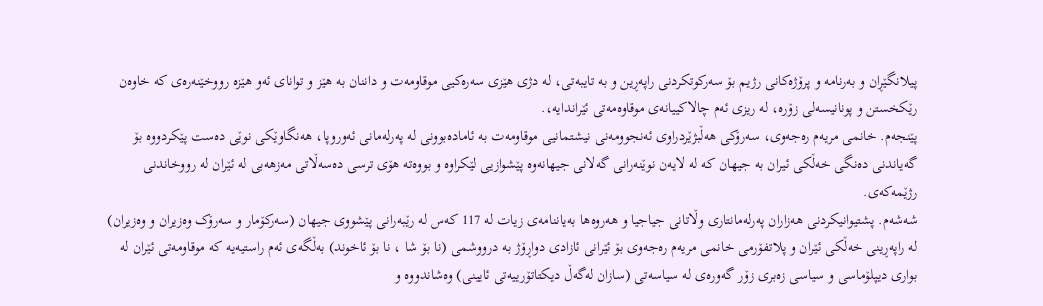پیلانگێڕان و بەرنامە و پرۆژەکانی رژیم بۆ سەرکوتکردنی راپەڕین و بە تایبەتی، لە دژی هێزی سەرەکیی موقاومەت و داننان بە هێز و توانای ئەو هێزە رووخێنەرەی کە خاوەن رێکخستن و پونانیسەلی زۆرە، لە ریزی ئەم چالاکییانەی موقاوەمەتی ئێراندایە،.
پێنجەم. خانمی مریەم رەجەوی، سەرۆکی هەڵبژێردراوی ئەنجوومەنی نیشتمانیی موقاومەت بە ئامادەبوونی لە پەرلەمانی ئەوروپا، هەنگاوێکی نوێی دەست پێکردووە بۆ گەیاندنی دەنگی خەڵکی ئیران بە جیهان کە لە لایەن نوێنەرانی گەلانی جیهانەوە پێشوازیی لێکراوە و بووەتە هۆی ترسی دەسەڵاتی مەزهەبی لە ئێران لە رووخاندنی رژێمەکەی.
شەشەم. پشتیوانیکردنی هەزاران پەرلەمانتاری وڵاتانی جیاجیا و هەروەها بەیاننامەی زیات لە 117 کەس لە رێبەرانی پێشووی جیهان (سەرکۆمار و سەرۆک وەزیران و وەزیران) لە راپەڕینی خەڵکی ئێران و پلاتفۆرمی خانمی مریەم رەجەوی بۆ ئێرانی ئازادی دواڕۆژ بە درووشمی (نا بۆ شا ، نا بۆ ئاخوند) بەڵگەی ئەم راستیەیە کە موقاومەتی ئێران لە بواری دیپلۆماسی و سیاسی زەبری زۆر گەورەی لە سیاسەتی (سازان لەگەڵ دیکتاتۆرییەتی ئایینی) وەشاندووە و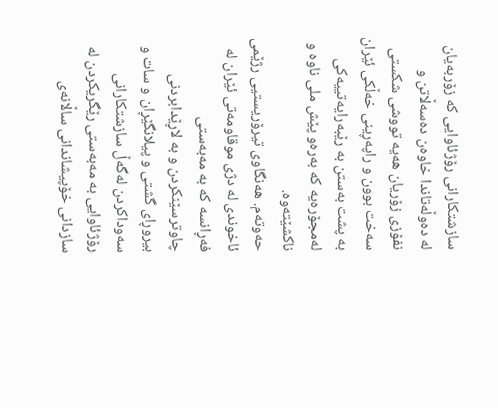سازشتکارانی رۆژئاوایی کە زۆربەیان لە دەوڵەتاندا خاوەن دەسەڵاتن و نفۆزی زۆریان هەیە تووشی شکستی سەخت بوون و راپەڕینی خەڵکی ئێران بە پشت بەستن بە رێبەرایەتییەکی لەمجۆرەیە کە بەرەو پێش ملی ناوە و ناکشێتەوە.
حەوتەم. هەنگاوی تیرۆریستیی رژێمی ئاخوندی لە دژی موقاومەتی ئێران لە فەڕانسە کە بە مەبەستی چاوترسێنکردن و بە لاڕێدابردنی بیروڕای گشتی و پیلانگێڕان و سات و سەوداکردن لەگەڵ سازشتکارانی رۆژئاوایی بە مەبەستی رێگریکردن لە سازدانی خۆپیشاندانی ساڵانەی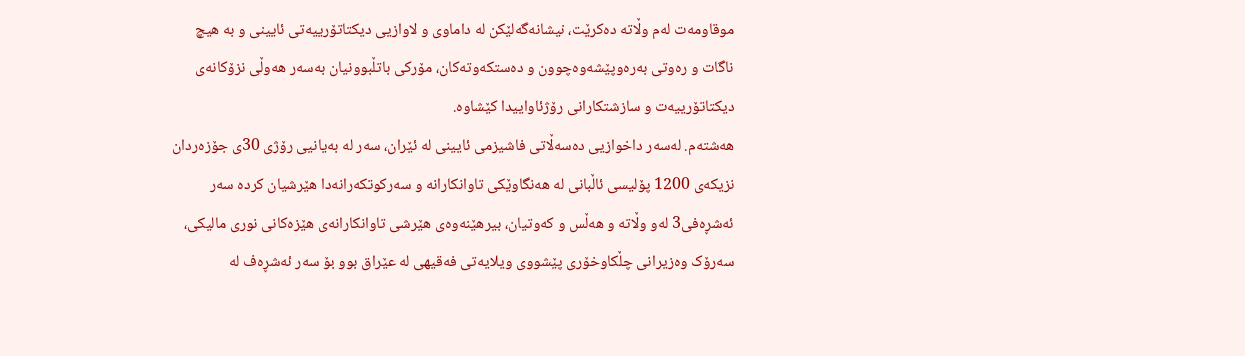موقاومەت لەم وڵاتە دەکرێت، نیشانەگەلێکن لە داماوی و لاوازیی دیکتاتۆرییەتی ئایینی و بە هیچ ناگات و رەوتی بەرەوپێشەوەچوون و دەستکەوتەکان، مۆرکی باتڵبوونیان بەسەر هەوڵی نزۆکانەی دیکتاتۆرییەت و سازشتکارانی رۆژئاواییدا کێشاوە.
هەشتەم. لەسەر داخوازیی دەسەڵاتی فاشیزمی ئایینی لە ئێران، سەر لە بەیانیی رۆژی 30ی جۆزەردان نزیکەی 1200 پۆلیسی ئاڵبانی لە هەنگاوێکی تاوانکارانە و سەرکوتکەرانەدا هێرشیان کردە سەر ئەشڕەفی3 لەو وڵاتە و هەڵس و کەوتیان، بیرهێنەوەی هێرشی تاوانکارانەی هێزەکانی نوری مالیکی، سەرۆک وەزیرانی چڵکاوخۆری پێشووی ویلایەتی فەقیهی لە عێراق بوو بۆ سەر ئەشڕەف لە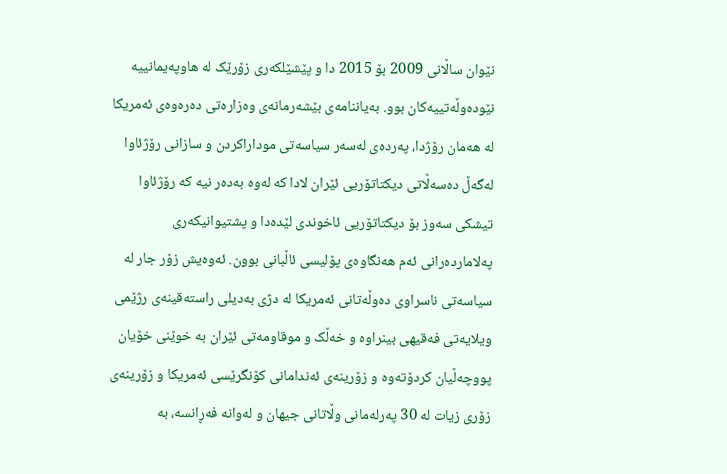نێوان ساڵانی 2009 بۆ 2015 دا و پێشێلکەری زۆرێک لە هاوپەیمانییە نێودەوڵەتییەکان بوو. بەیاننامەی بێشەرمانەی وەزارەتی دەرەوەی ئەمریکا لە هەمان رۆژدا، پەردەی لەسەر سیاسەتی موداراکردن و سازانی رۆژئاوا لەگەڵ دەسەڵاتی دیکتاتۆریی ئێران لادا کە لەوە بەدەر نیە کە رۆژئاوا تیشکی سەوز بۆ دیکتاتۆریی ئاخوندی لێدەدا و پشتیوانیکەری پەلاماردەرانی ئەم هەنگاوەی پۆلیسی ئاڵبانی بوون. ئەوەیش زۆر جار لە سیاسەتی ناسراوی دەوڵەتانی ئەمریکا لە دژی بەدیلی راستەقینەی رژێمی ویلایەتی فەقیهی بینراوە و خەڵک و موقاومەتی ئێران بە خوێنی خۆیان پووچەڵیان کردۆتەوە و زۆرینەی ئەندامانی کۆنگرێسی ئەمریکا و زۆرینەی زۆری زیات لە 30 پەرلەمانی وڵاتانی جیهان و لەوانە فەڕانسە، بە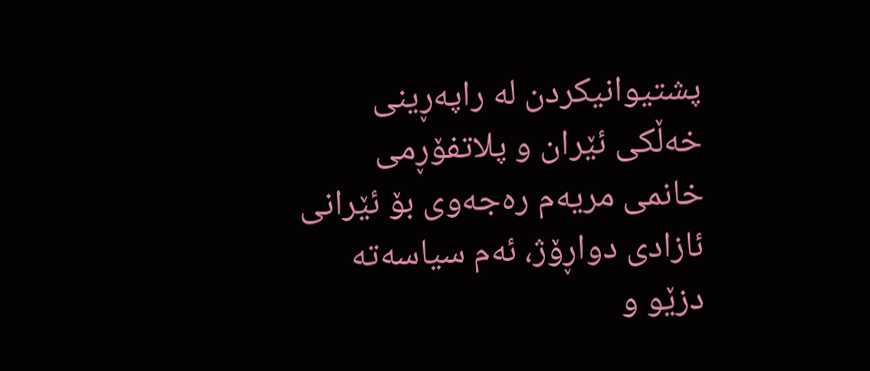پشتیوانیکردن لە راپەڕینی خەڵکی ئێران و پلاتفۆڕمی خانمی مریەم رەجەوی بۆ ئێرانی ئازادی دواڕۆژ، ئەم سیاسەتە دزێو و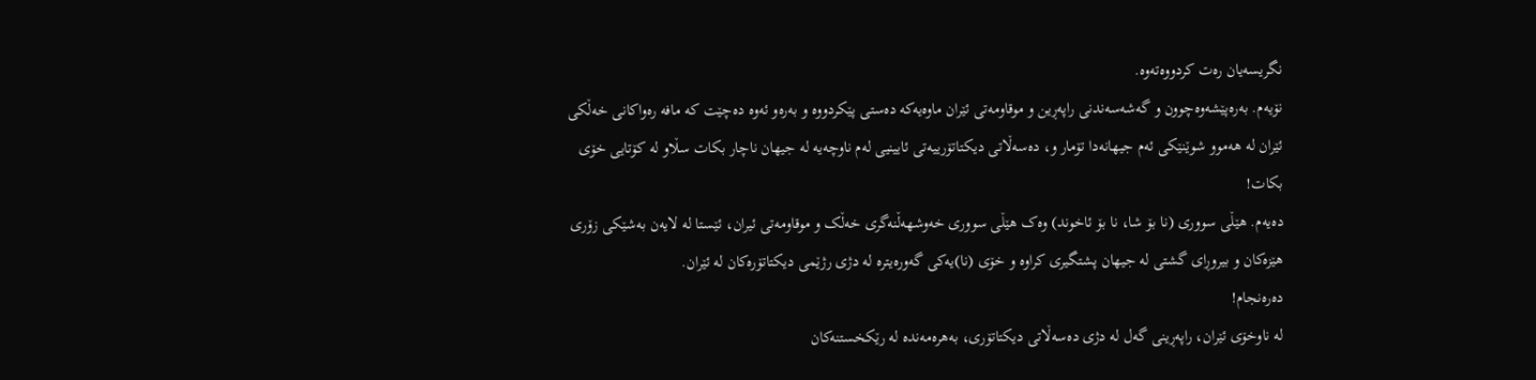نگریسەیان رەت کردووەتەوە.
نۆیەم. بەرەپێشەوەچوون و گەشەسەندنی راپەڕین و موقاومەتی ئێران ماوەیەکە دەستی پێکردووە و بەرەو ئەوە دەچێت کە مافە رەواکانی خەڵکی ئێران لە هەموو شوێنێکی ئەم جیهانەدا تۆمار و، دەسەڵاتی دیکتاتۆرییەتی ئایینیی لەم ناوچەیە لە جیهان ناچار بکات سڵاو لە کۆتایی خۆی بکات!
دەیەم. هێڵی سووری (نا بۆ شا، نا بۆ ئاخوند) وەک هێڵی سووری خەوشهەڵنەگری خەڵک و موقاومەتی ئیران، ئێستا لە لایەن بەشێکی زۆری هێزەکان و بیروڕای گشتی لە جیهان پشتگیری کراوە و خۆی (نا)یەکی گەورەیترە لە دژی رژێمی دیکتاتۆرەکان لە ئێران.
دەرەنجام!
لە ناوخۆی ئێران، راپەڕینی گەل لە دژی دەسەڵاتی دیکتاتۆری، بەهرەمەندە لە رێکخستنەکان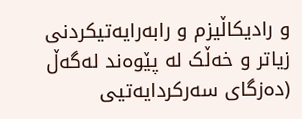و رادیکاڵیزم و رابەرایەتیکردنی زیاتر و خەڵک لە پێوەند لەگەڵ (دەزگای سەرکردایەتیی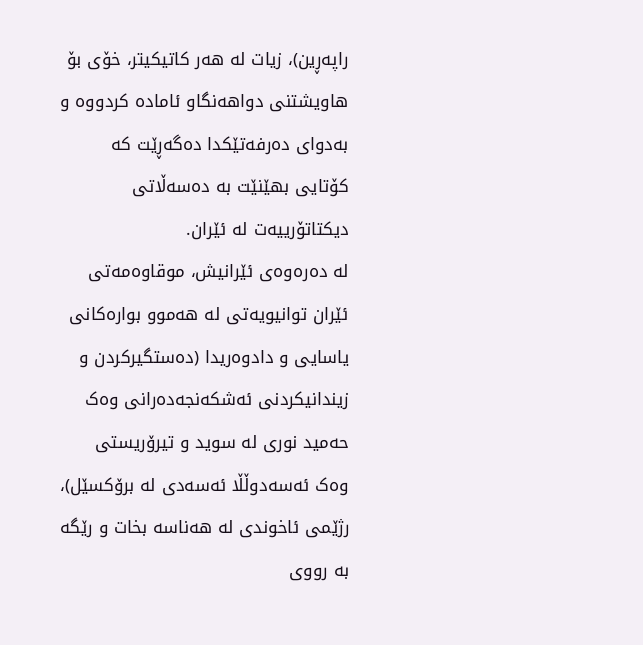راپەڕین)، زیات لە هەر کاتیکیتر، خۆی بۆ هاویشتنی دواهەنگاو ئامادە کردووە و بەدوای دەرفەتێکدا دەگەڕێت کە کۆتایی بهێنێت بە دەسەڵاتی دیکتاتۆرییەت لە ئێران.
لە دەرەوەی ئێرانیش، موقاوەمەتی ئێران توانیویەتی لە هەموو بوارەکانی یاسایی و دادوەریدا (دەستگیرکردن و زیندانیکردنی ئەشکەنجەدەرانی وەک حەمید نوری لە سوید و تیرۆریستی وەک ئەسەدوڵڵا ئەسەدی لە برۆکسێل)، رژێمی ئاخوندی لە هەناسە بخات و رێگە بە رووی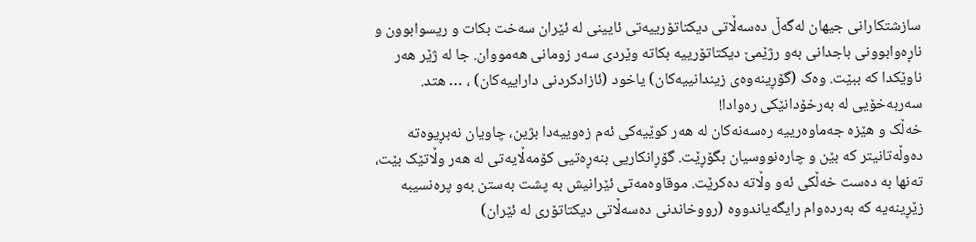سازشتکارانی جیهان لەگەڵ دەسەڵاتی دیکتاتۆرییەتی ئایینی لە ئێران سەخت بکات و ریسوابوون و ناڕەوابوونی باجدانی بەو رژێمێ دیکتاتۆرییە بکاتە وێردی سەر زومانی هەمووان. جا لە ژێر هەر ناوێکدا کە ببێت. وەک (گۆڕینەوەی زیندانییەکان) یاخود (ئازادکردنی داراییەکان) ، … هتد.
سەربەخۆیی لە بەرخۆدانێکی رەوادا!
خەڵک و هێزە جەماوەرییە رەسەنەکان لە هەر کوێیەکی ئەم زەوییەدا بژین، چاویان نەبڕیوەتە دەوڵەتانیتر کە بێن و چارەنووسیان بگۆڕێت. گۆڕانکاریی بنەڕەتیی کۆمەڵایەتی لە هەر وڵاتێک بێت، تەنها بە دەست خەڵکی ئەو وڵاتە دەکرێت. موقاوەمەتی ئێرانیش بە پشت بەستن بەو پرەنسیبە زێڕینەیە کە بەردەوام رایگەیاندووە (رووخاندنی دەسەڵاتی دیکتاتۆری لە ئێران)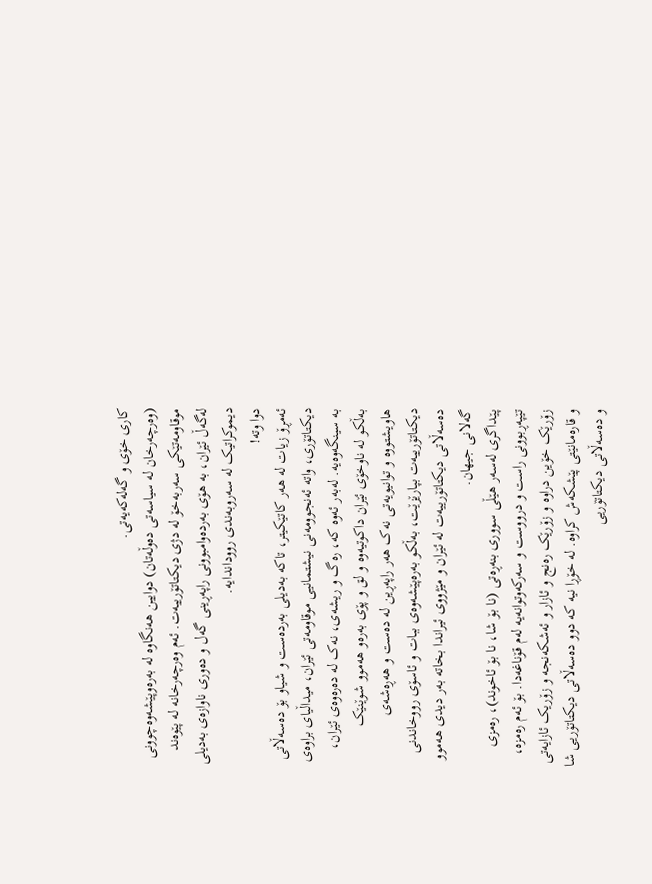کاری خۆی و گەلەکەیەتی.
(وەرچەرخان لە سیاسەتی دەوڵەتان) دوایین هەنگاوە لە بەرەوپێشەوەچوونی موقاومەتێکی سەربەخۆ لە دژی دیکتاتۆرییەت. ئەم وەرچەرخانە لە پێوەند لەگەڵ ئێران، بە هۆی بەردەوامبوونی راپەڕینی گەل و دەوری ناوازەی بەدیلی دیموکراتیک لە سەروبەندی رووداندایە.
دوا وتە!
ئەمڕۆ زیات لە هەر کاتێکیتر، تاکە بەدیلی بەردەست و شیاو بۆ دەسەڵاتی دیکتاتۆری، واتە ئەنجوومەنی نیشتمانیی موقاومەتی ئێران، میداڵیای براوەی بە سینگەوەیە. لەبەر ئەوە کە، رەگ و ریشەی، نەک لە دەرەوەی ئێران، بەڵکو لە ناوخۆی ئێران داکوتیەوە و لق و پۆی بەرەو هەموو شوێنێک هاویشتووە و توانیویەتی نەک هەر راپەڕین لە دەست و هەڕەشەی دیکتاتۆرییەت بپارێزێت، بەڵکو بەرەپێشەوەی ببات و ئاسۆی رووخاندنی دەسەڵاتی دیکتاتۆرییەت لە ئێران و مێژووی ئیراندا بخاتە بەر دیدی هەموو گەلانی جیهان.
پێداگری لەسەر هێڵی سووری بنەڕەتی (نا بۆ شا، نا بۆ ئاخوند)، رەمزی تێپەڕبوونی راست و درووست و سەرکەوتوانەیە لەم قۆناغەدا. بۆ ئەم رەمزە، زۆرێک خۆین دراوە و زۆرێک رەنج و ئازار و ئەشکەنجە و زۆریک ئازایەتی و قارەمانێتی پێشکەش کراوە. لە خۆڕا نیە کە دوو دەسەڵاتی دیکتاتۆریی شا و دەسەڵاتی دیکتاتۆریی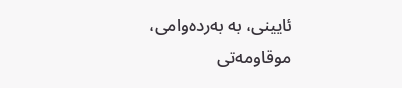ئایینی، بە بەردەوامی، موقاومەتی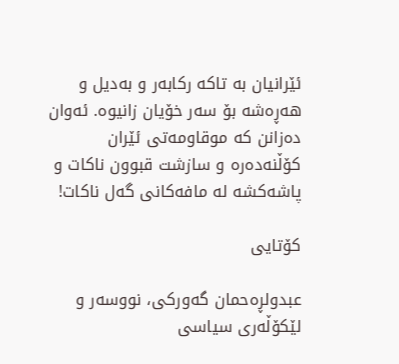ئێرانیان بە تاکە رکابەر و بەدیل و هەڕەشە بۆ سەر خۆیان زانیوە. ئەوان دەزانن کە موقاومەتی ئێران کۆڵنەدەرە و سازشت قبوون ناکات و پاشەکشە لە مافەکانی گەل ناکات!

کۆتایی

عبدولڕەحمان گەورکی، نووسەر و لێکۆڵەری سیاسی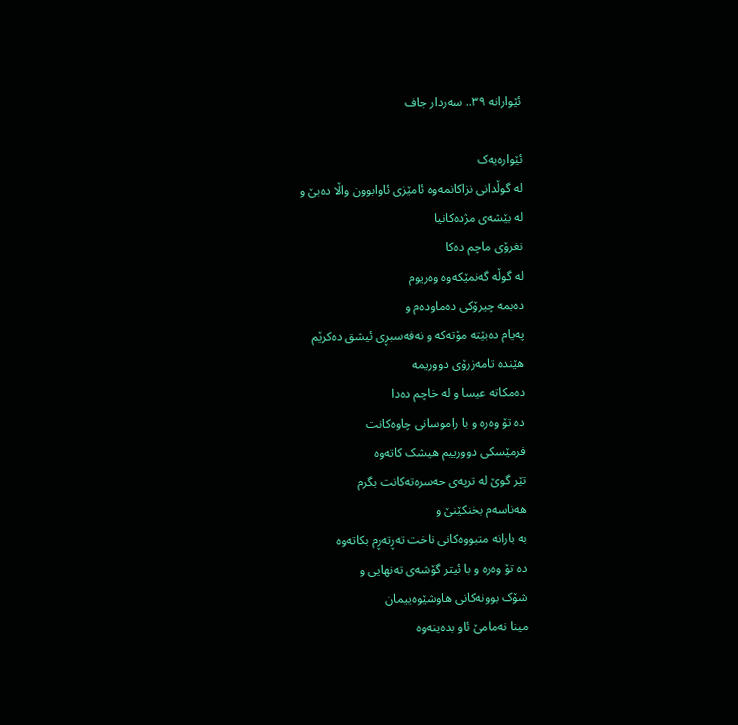ئێوارانە ٣٩.. سەردار جاف

ئێوارەيەک
لە گوڵدانی نزاکانمەوە ئامێزی ئاوابوون واڵا دەبێ و
لە بێشەی مژدەکانيا
نغرۆی ماچم دەکا
لە گوڵە گەنمێکەوە وەريوم
دەبمە چيرۆکی دەماودەم و
پەيام دەبێتە مۆتەکە و نەفەسبڕی ئيشق دەکرێم
هێندە تامەزرۆی دووريمە
دەمکاتە عيسا و لە خاچم دەدا
دە تۆ وەرە و با راموسانی چاوەکانت
فرمێسکی دوورييم هيشک کاتەوە
تێر گوێ لە ترپەی حەسرەتەکانت بگرم
هەناسەم بخنکێنێ و
بە بارانە متبووەکانی ناخت تەڕتەڕم بکاتەوە
دە تۆ وەرە و با ئیتر گۆشەی تەنهایی و
شۆک بوونەکانی هاوشێوەييمان
مينا نەمامێ ئاو بدەينەوە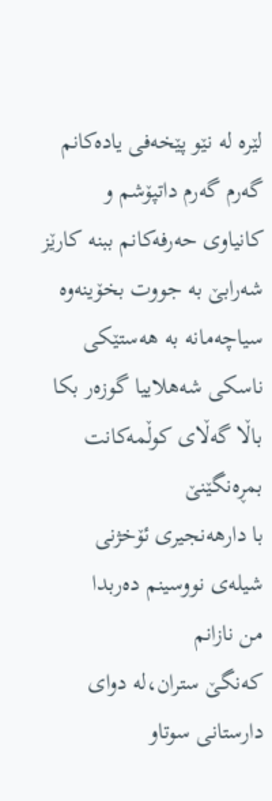لێرە لە نێو پێخەفی يادەکانم گەرم گەرم داتپۆشم و
کانياوی حەرفەکانم ببنە کارێز
شەرابێ بە جووت بخۆينەوە
سياچەمانە بە هەستێکی ناسکی شەهلاييا گوزەر بکا
باڵا گەڵای کوڵمەکانت
بمڕەنگێنێ
با دارهەنجيری ئۆخژنی
شيلەی نووسينم دەربدا
من نازانم
کەنگێ ستران،لە دوای دارستانی سوتاو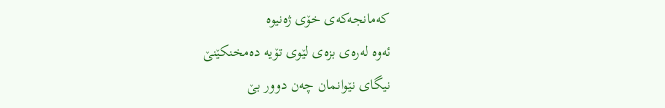کەمانجەکەی خۆی ژەنيوە
ئەوە لەرەی بزەی لێوی تۆيە دەمخنکێنێ
نيگای نێوانمان چەن دوور بێ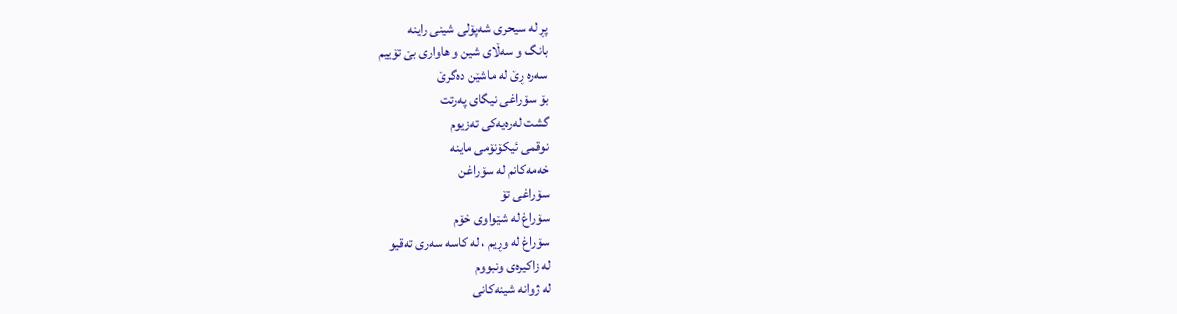پڕ لە سيحری شەپۆلی شينی راينە
بانگ و سەڵای شين و هاواری بێ تۆييم
سەرە ڕێ لە ماشێن دەگرێ
بۆ سۆراغی نيگای پەرتت
گشت لەرەيەکی تەزيوم
نوقمی ئيکۆنۆمی ماينە
خەمەکانم لە سۆراغن
سۆراغی تۆ
سۆراغ لە شێواوی خۆم
سۆراغ لە وڕیم ، لە کاسە سەری تەقيو
لە زاکيرەی ونبووم
لە ژوانە شينەکانی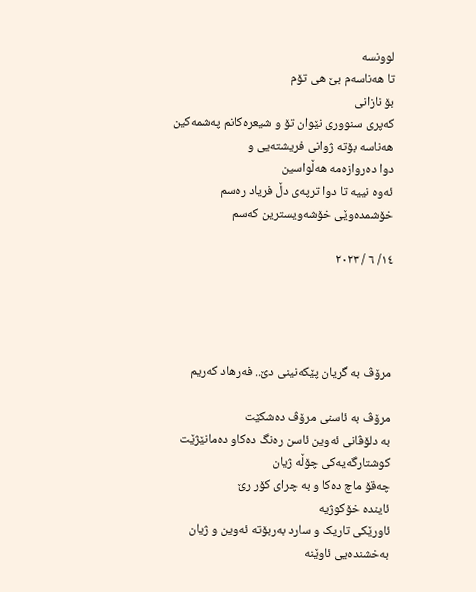لوونسە
تا هەناسەم بێ هی تۆم
بۆ نازانی
کەپری سنووری نێوان تۆ و شيعرەکانم پەشمەکين
هەناسە بۆتە ژوانی فريشتەیی و
دوا دەروازەمە هەڵواسين
ئەوە نييە تا دوا ترپەی دڵ فرياد رەسم
خۆشمدەوێی خۆشەويسترين کەسم

١٤/ ٦ / ٢٠٢٣




مرۆڤ به‌ گریان پێکه‌نینی دێ.. فه‌رهاد که‌ریم

مرۆڤ به‌ ئاسنی مرۆڤ ده‌شکێت
به‌ دلۆڤانی ئه‌وین ئاسن ره‌نگ ده‌کاو‌ ده‌مانێژێت
کوشتارگه‌یه‌کی چۆڵه‌ ژیان ‌
چه‌قۆ ماچ ده‌کا و به‌ چرای کۆر‌ رێ
ئاینده‌ خۆکوژیه‌
ئاورێکی تاریک و سارد به‌ربۆته‌ ئه‌وین و ژیان
به‌خشنده‌یی ئاوێنه‌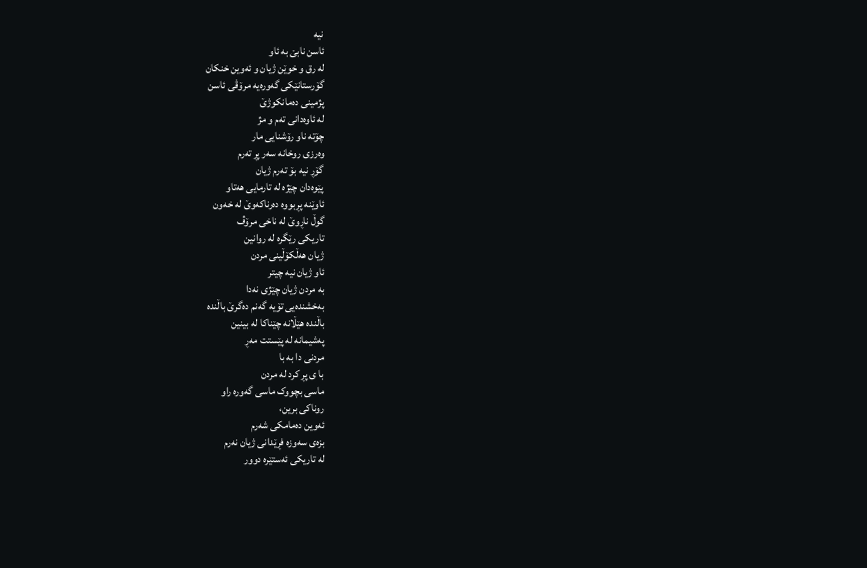نیه‌
ئاسن نابێ به‌ ئاو‌
له‌ رق و خوێن ژیان و ئه‌وین خنکان
گۆرستانێکی گه‌وره‌یه مرۆڤی ئاسن ‌
پژمینی ده‌مانکوژێ
له‌ ئاوه‌دانی ته‌م و مژ
چۆته‌ ناو رۆشنایی مار
وه‌رزی روخانه سه‌ر پڕ‌‌ ته‌رم
گۆڕ نیه بۆ ته‌رم ژیان
پێوه‌دان چێژه‌ له‌ تارمایی هه‌تاو
ئاوێنه‌ پڕبووه‌ ده‌رناکه‌وێ له‌ خه‌ون
گوڵ ناڕوێ له‌ ناخی مرۆڤ
تاریکی رێگره‌ له‌ روانین
ژیان هه‌ڵکۆڵینی مردن
ئاو ژیان نیه‌ چیتر
به‌ مردن ژیان چێژی نه‌دا
به‌خشنده‌یی تۆیه‌ گه‌نم ده‌گرێ باڵنده‌
باڵنده‌ هێڵانه‌ چێناکا له‌ بینین
په‌شیمانه‌ له‌ پێستت مه‌ڕ
مردنی دا به‌ با
با ی پڕ کرد له‌ مردن
ماسی بچووک ماسی گه‌وره‌ راو
روناکی برین،
ئه‌و‌ین ده‌مامکی شه‌رم
بزه‌ی سه‌وزه‌ فڕێدانی ژیان نه‌رم
له‌ تاریکی ئه‌ستێره دوور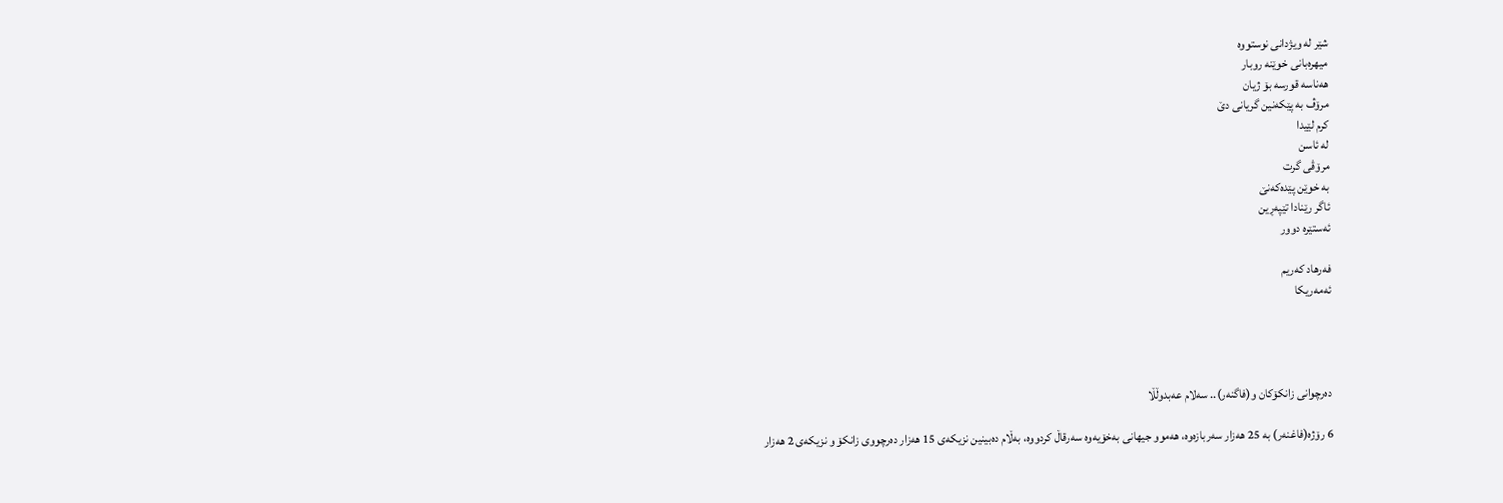شێر له‌ ویژدانی نوستووه
میهره‌بانی خوێنه‌ روبار‌
هه‌ناسه‌ قورسه‌ بۆ ژیان
مرۆڤ به‌ پێکه‌نین گریانی دێ
کرم لێیدا
له‌ ئاسن
مرۆڤی گرت
به‌ خوێن پێده‌که‌نێ
ئاگر رێنادا تێپه‌ڕین
ئه‌ستێره‌ دوور

فه‌رهاد که‌ریم
ئه‌مه‌ریکا




ده‌رچوانی زانكۆكان و(فاگنه‌ر).. سه‌لام عه‌بدوڵڵا

6 رۆژه‌(فاغنه‌ر) به‌ 25 هه‌زار سه‌ربازه‌وه‌، هه‌موو جیهانی به‌خۆیه‌وه‌ سه‌رقاڵ كردووه‌، به‌ڵام ده‌بینین نزیكه‌ی 15 هه‌زار ده‌رچووی زانكۆ و نزیكه‌ی 2 هه‌زار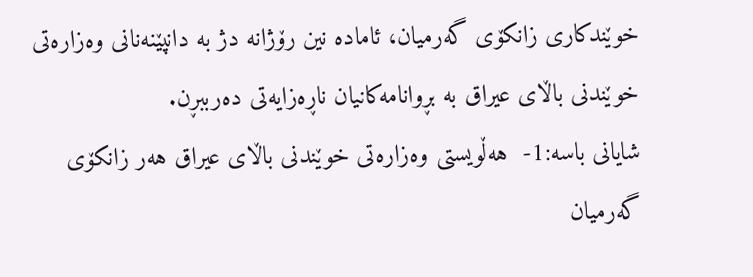خوێندكاری زانكۆی گه‌رمیان، ئاماده‌ نین رۆژانه‌ دژ به‌ دانپێنه‌نانی وه‌زاره‌تی خوێندنی باڵای عیراق به‌ بڕوانامه‌كانیان ناڕه‌زایه‌تی ده‌رببڕن.
شایانی باسه:1-  هه‌ڵویستی وه‌زاره‌تی خوێندنی باڵای عیراق هه‌ر زانكۆی گه‌رمیان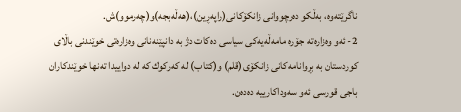ناگرێته‌وه‌، به‌ڵكو ده‌رچووانی زانكۆكانی(راپه‌ڕین)،(هه‌ڵه‌بجه)و(چه‌رموو)ش.
2- ئه‌و وه‌زاره‌ته‌ جۆره‌ مامه‌ڵه‌یه‌كی سیاسی ده‌كات دژ به‌ دانپێنه‌نانی وه‌زاره‌تی خوێندنی باڵای كوردستان‌ به‌ بڕوانامه‌كانی زانكۆی(قلم) و(كتاب) له‌ كه‌ركوك كه‌ له‌ دواییدا ته‌نها خوێندكاران باجی قورسی ئه‌و سه‌وداكارییه‌ ده‌ده‌ن.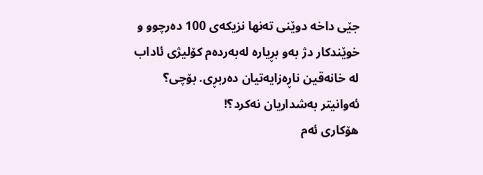جێی داخه‌ دوێنی ته‌نها نزیكه‌ی 100 ده‌رچوو و خوێندكار دژ به‌و بڕیاره‌ له‌به‌رده‌م كۆلیژی ئاداب له‌ خانه‌قین ناڕه‌زایه‌تیان ده‌ربڕی. بۆچی؟ ئه‌وانیتر به‌شداریان نه‌كرد؟!
هۆكاری ئه‌م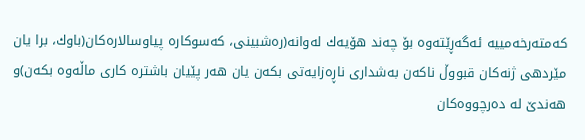كه‌مته‌رخه‌مییه‌ ئه‌گه‌ڕێته‌وه‌ بۆ چه‌ند هۆیه‌ك له‌وانه‌(ره‌شبینی، كه‌سوكاره‌ پیاوسالاره‌كان(باوك، برا یان مێردهی ژنه‌كان قبووڵ ناكه‌ن به‌شداری ناڕه‌زایه‌تی بكه‌ن یان هه‌ر پێیان باشتره‌ كاری ماڵه‌وه‌ بكه‌ن)و هه‌ندێ له‌ ده‌رچووه‌كان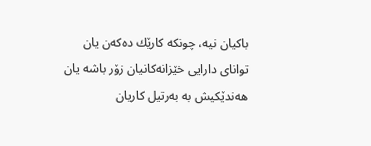باكیان نیه‌، چونكه‌ كارێك ده‌كه‌ن یان توانای دارایی خێزانه‌كانیان زۆر باشه‌ یان هه‌ندێكیش به‌ به‌رتیل كاریان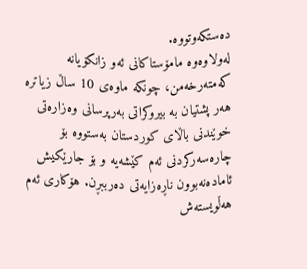ده‌ستكه‌وتووه‌.
له‌ولاوه‌وه‌ مامۆستاكانی ئه‌و زانكۆیانه‌ كه‌مته‌رخه‌من، چونكه‌ ماوه‌ی 10 ساڵ زیاتره‌ هه‌ر پشتیان به‌ بیروكراتی به‌رپرسانی وه‌زاره‌تی خوێندنی باڵای كوردستان به‌ستووه بۆ چاره‌سه‌ركردنی ئه‌م كێشه‌یه‌‌ و بۆ جارێكیش ئاماده‌نه‌بوون ناڕه‌زایه‌تی ده‌رببڕن. هۆكاری ئه‌م هه‌ڵویسته‌ش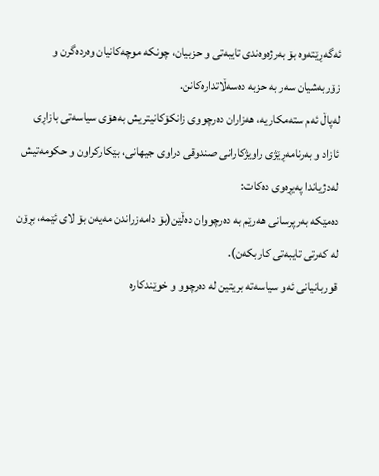ئه‌گه‌ڕێته‌وه‌ بۆ به‌رژه‌وه‌ندی تایبه‌تی و حزبیان، چونكه‌ موچه‌كانیان وه‌رده‌گرن و زۆربه‌شیان سه‌ر به ‌حزبه‌ ده‌سه‌ڵاتداره‌كانن‌‌.
له‌پاڵ ئه‌م سته‌مكاریه‌، هه‌زاران ده‌رچووی زانكۆكانیتریش به‌هۆی سیاسه‌تی بازاڕی ئازاد و به‌رنامه‌ڕێژی راویژكارانی صندوقی دراوی جیهانی‌، بێكاركراون و حكومه‌تیش له‌دژیاندا په‌یڕه‌وی ده‌كات:
ده‌مێكه‌ به‌رپرسانی هه‌رێم به‌ ده‌رچووان ده‌ڵێن(بۆ دامه‌زراندن مه‌یه‌ن بۆ لای ئێمه‌، بڕۆن له‌ كه‌رتی تایبه‌تی كاربكه‌ن).
قوربانیانی ئه‌و سیاسه‌ته‌ بریتین له‌ ده‌رچوو و خوێندكاره‌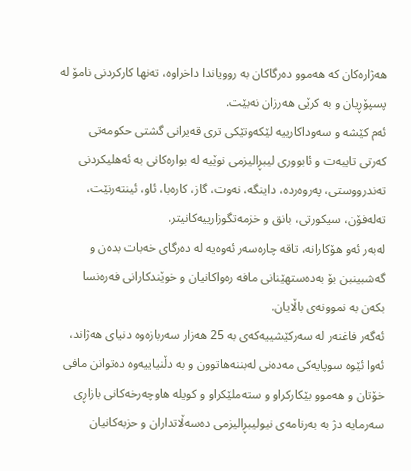هه‌ژاره‌كان كه‌ هه‌موو ده‌رگاكان به‌ روویاندا داخراوه‌، ته‌نها كاركردنی نامۆ له‌ پسپۆڕیان و به‌ كرێی هه‌رزان نه‌بێت.
ئه‌م كێشه‌ و سه‌وداكارییه‌ لێكه‌وتێكی تری قه‌یرانی گشتی حكومه‌تی كه‌رتی تایبه‌ت و ئابووری لیبڕالیزمی نوێیه له‌ بواره‌كانی به‌ ئه‌هلیكردنی ته‌ندرووستی، په‌روه‌رده‌، داینگه‌، نه‌وت، گاز، كاره‌با، ئاو، ئینته‌رنێت، ته‌له‌فۆن، سیكورتی، بانق و خزمه‌تگوزارییه‌كانیتر‌.
له‌به‌ر ئه‌و هۆكارانه‌، تاقه‌ چاره‌سه‌ر ئه‌وه‌یه‌ له‌ ده‌رگای خه‌بات بده‌ن و گه‌شبینبن بۆ به‌ده‌ستهێنانی مافه‌ ره‌واكانیان و خوێندكارانی فه‌ره‌نسا بكه‌ن به‌ نموونه‌ی باڵایان.
ئه‌گه‌ر فاغنه‌ر له سه‌ركێشییه‌كه‌ی به‌‌ 25 هه‌زار سه‌ربازه‌وه‌ دنیای هه‌ژاند، ئه‌وا‌ ئێوه‌ سوپایه‌كی مه‌ده‌نی له‌بننه‌هاتوون و به‌ دڵنیاییه‌وه‌ ده‌توانن مافی خۆتان و هه‌موو بێكاركراو و سته‌ملێكراو و كویله‌ هاوچه‌رخه‌كانی بازاڕی سه‌رمایه‌‌ دژ به‌ به‌رنامه‌ی نیولیبڕالیزمی ده‌سه‌ڵاتداران و حزبه‌كانیان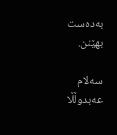به‌ده‌ست بهێنن.

سه‌لام عه‌بدوڵڵا